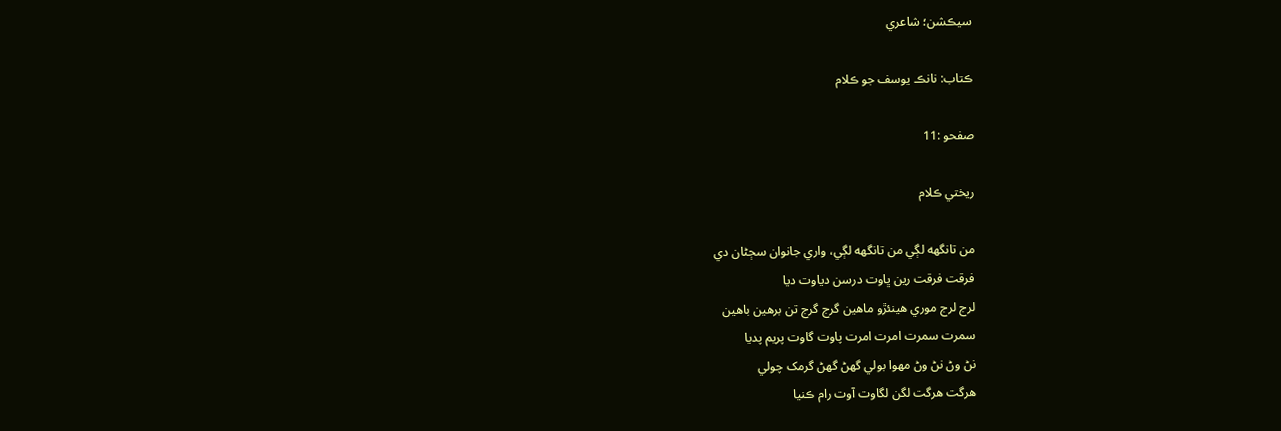سيڪشن؛ شاعري

ڪتاب: نانڪ يوسف جو ڪلام

صفحو :11

ريختي ڪلام

من تانگهه لڳي من تانگهه لڳي، واري جانوان سڄڻان دي
فرقت فرقت رين ڀاوت درسن دياوت ديا
لرج لرج موري هينئڙو ماهين گرج گرج تن برهين باهين
سمرت سمرت امرت امرت پاوت گاوت پريم پديا
نڻ وڻ نڻ وڻ مهوا بولي گهڻ گهڻ گرمک چولي
هرگت هرگت لگن لگاوت آوت رام ڪنيا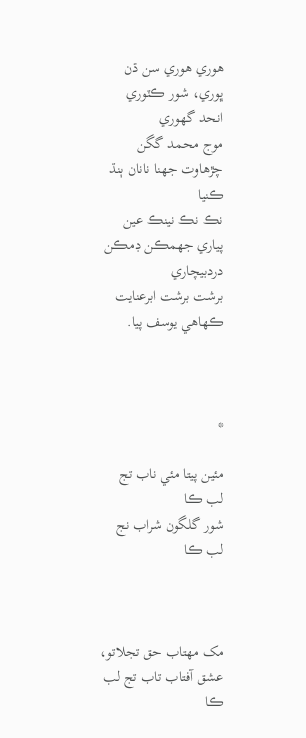هوري هوري سن ڌن ڀوري، شور ڪٽوري انحد گهوري
موج محمد گگن چڙهاوت جهنا نانان ٻنڌ ڪنيا
نڪ نڪ نينڪ عين پياري جهمڪن ڊمڪن دردبيچاري
برشت برشت ابرعنايت ڪهاهي يوسف پيا.



*

مئين پيتا مئي ناب تج لب ڪا
شور گلگون شراب نج لب ڪا



مک مهتاب حق تجلاتو، عشق آفتاب تاب تج لب ڪا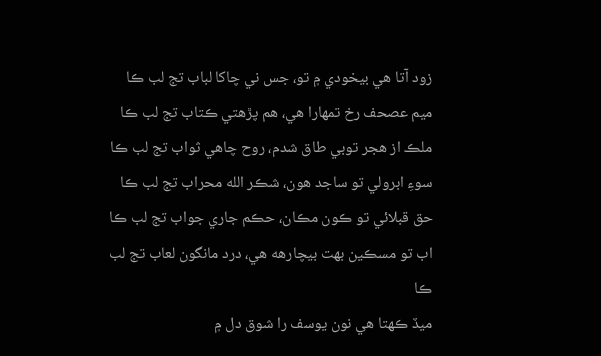زود آتا هي بيخودي ۾ تو، جس ني چاکا لباب تج لب ڪا
ميم عصحف رخ تمهارا هي، هم پڙهتي ڪتاب تج لب ڪا
ملڪ از هجر توبي طاق شدم، روح چاهي ثواب تج لب ڪا
سوءِ ابرولي تو ساجد هون، شڪر الله محراب تج لب ڪا
حق قبلائي تو ڪون مڪان، حڪم جاري جواب تج لب ڪا
اب تو مسڪين بهت بيچارهه هي، درد مانگون لعاب تج لب ڪا
ميڏ ڪهتا هي نون يوسف را شوق دل ۾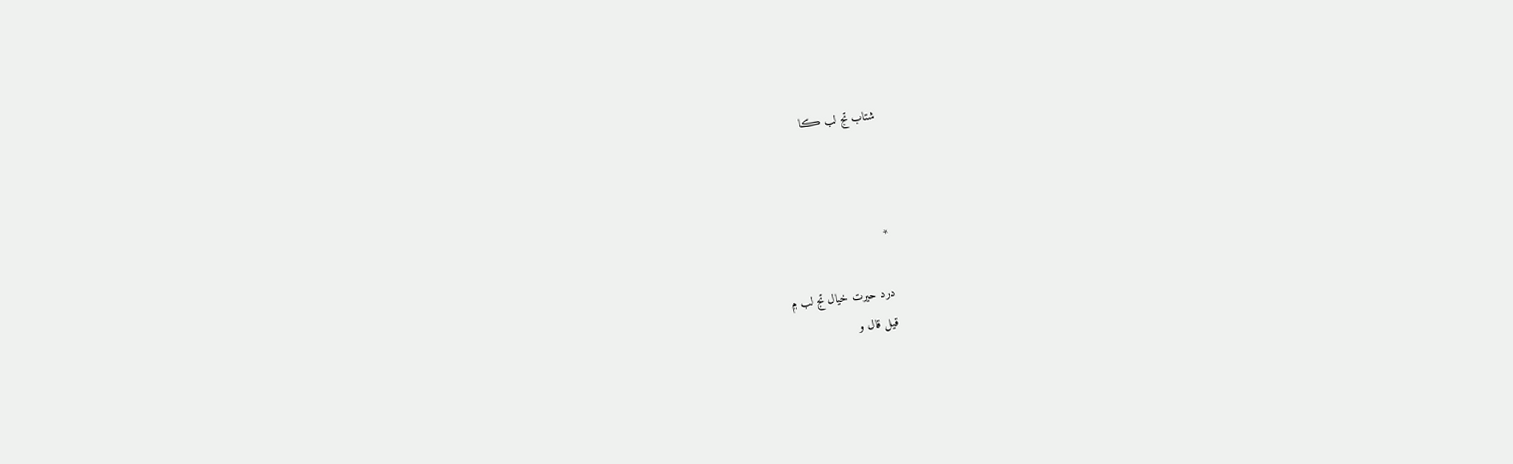شتاب تج لب ڪا



*

درد حيرت خيال تج لب ۾
قيل قال و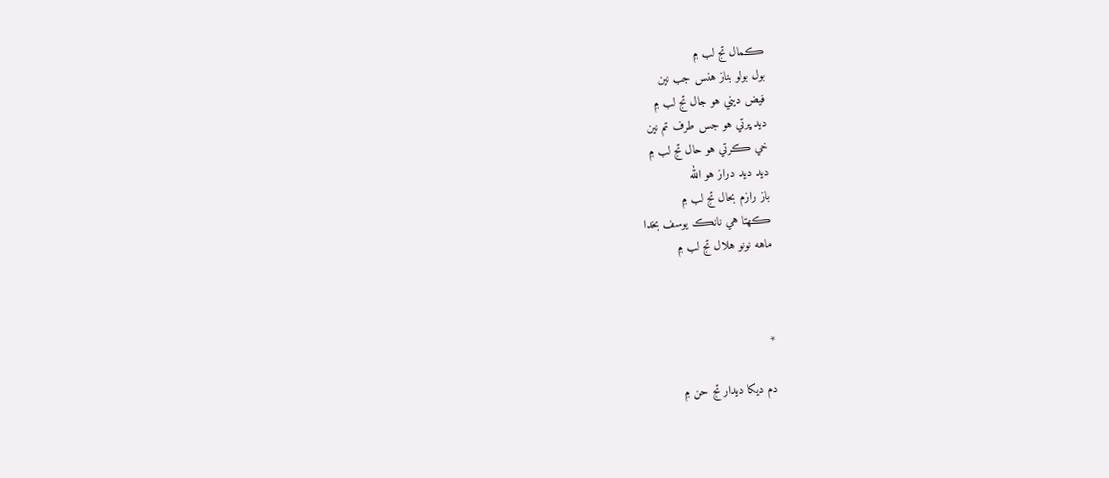ڪمال تج لب ۾
بول بولو بناز هنس جب نين
فيض ديني هو جال تج لب ۾
ديد ڀرتي هو جس طرف تم نين
خي ڪرتي هو حال تج لب ۾
ديد ديد دراز هو الله
باز رازم بحال تج لب ۾
ڪهتا هي نانڪ يوسف بخدا
ماهه نونو هلال تج لب ۾



*

دم ديکا ديدار تج حن ۾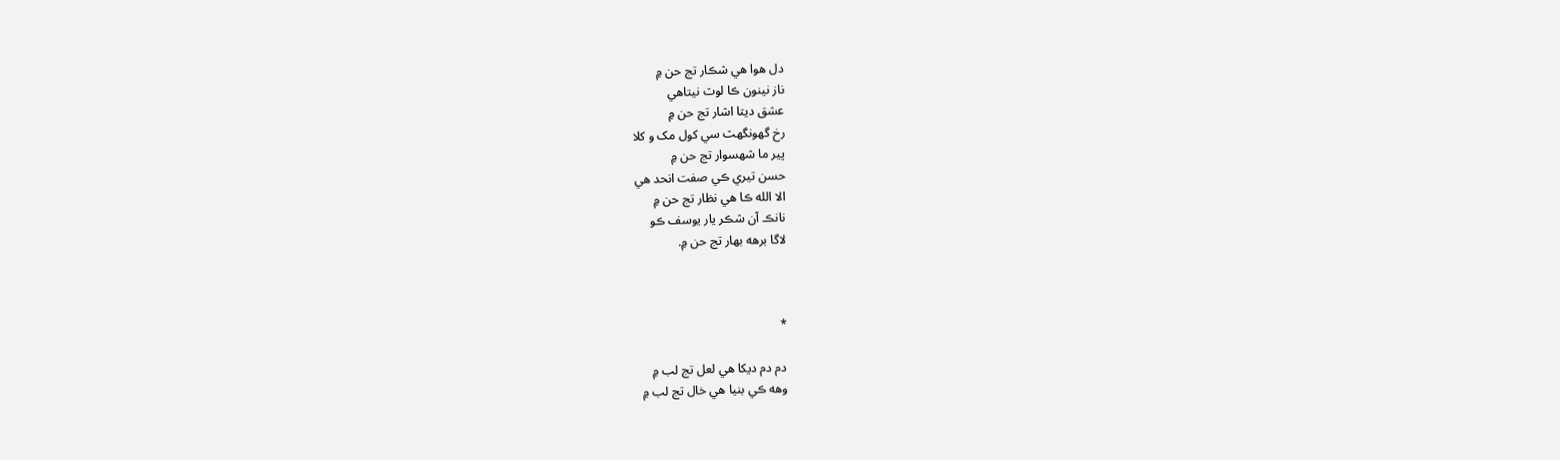دل هوا هي شڪار تج حن ۾
ناز نينون ڪا لوٽ نيتاهي
عشق ديتا اشار تج حن ۾
رخ گهونگهٽ سي کول مک و کلا
پير ما شهسوار تج حن ۾
حسن تيري ڪي صفت انحد هي
الا الله ڪا هي نظار تج حن ۾
نانڪ آن شڪر يار يوسف ڪو
لاگا برهه بهار تج حن ۾.



*

دم دم ديکا هي لعل تج لب ۾
وهه ڪي بنيا هي خال تج لب ۾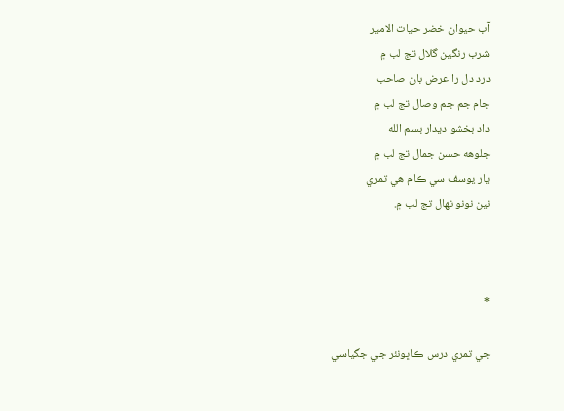آب حيوان خضر حيات الامير
شرب رنگين گلال تج لب ۾
درد دل را عرض بان صاحب
جام جم جم وصال تج لب ۾
داد بخشو ديدار بسم الله
جلوهه حسن جمال تج لب ۾
يار يوسف سي ڪام هي تمري
نين نونو نهال تج لب ۾.



*

جي تمري درس ڪاڀونئر جي جگياسي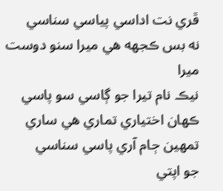ڦري نت اداسي پياسي سناسي
نه بس ڪجهه هي ميرا سنو دوست ميرا
نيڪ نام تيرا جو ڳاسي سو پاسي
ڪهان اختياري تماري هي ساري
تمهين ڄام آري پاسي سناسي
جو اپتي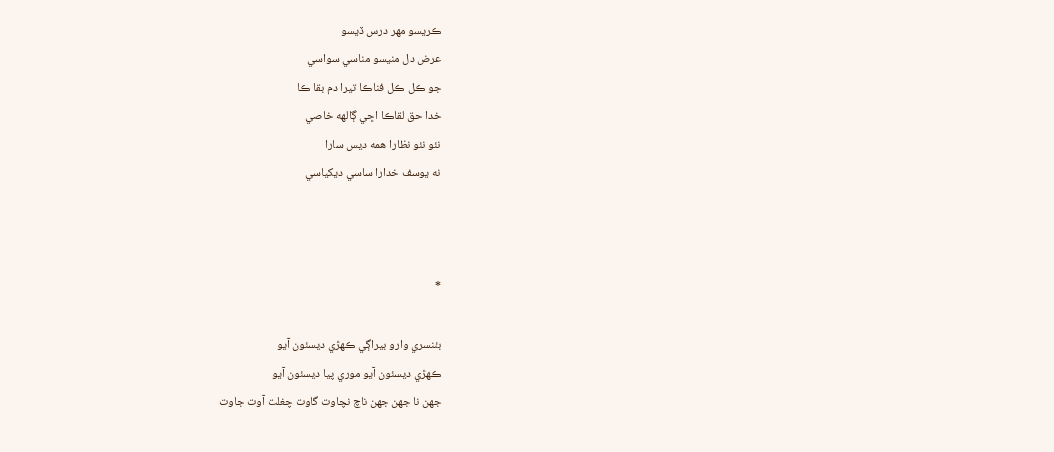ڪريسو مهر درس ڏيسو
عرض دل منيسو مناسي سواسي
جو ڪل ڪل فناڪا تيرا دم بقا ڪا
خدا حق لقاڪا اڇي ڳالهه خاصي
نئو نئو نظارا همه ديس سارا
نه يوسف خدارا ساسي ديکياسي



*

بئنسري وارو بيراڳي ڪهڙي ديسئون آيو
ڪهڙي ديسئون آيو موري پيا ديسئون آيو
جهن نا جهن جهن ناچ نچاوت گاوت چغلت آوت جاوت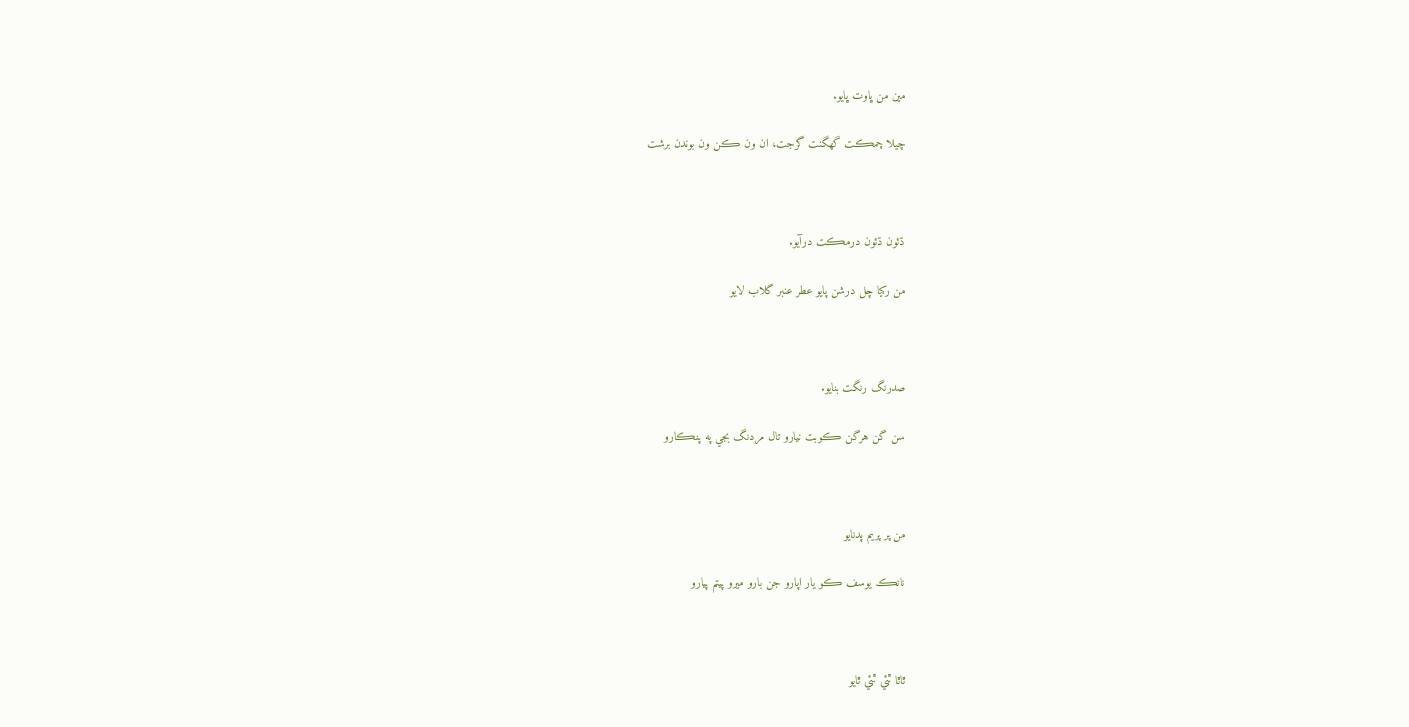مين من ڀاوت ڀايو.

چيلا چمڪت گهگنت گرجت، ان ون ڪن ون بوندن برشت



ڌئون ڌئون درمڪت درآيو.

من رکيا چل درشن پايو عطر عنبر گلاب لايو



صدرنگ رنگت بنايو.

سن گن هرگن ڪوبت نيارو تال مردنگ بجي په پنڪارو



من پر پريم پدنايو

نانڪ يوسف ڪو يار اپارو جن بارو ميرو پيتم پيارو



ٿاٿا ٿئي ٿئي ٿايو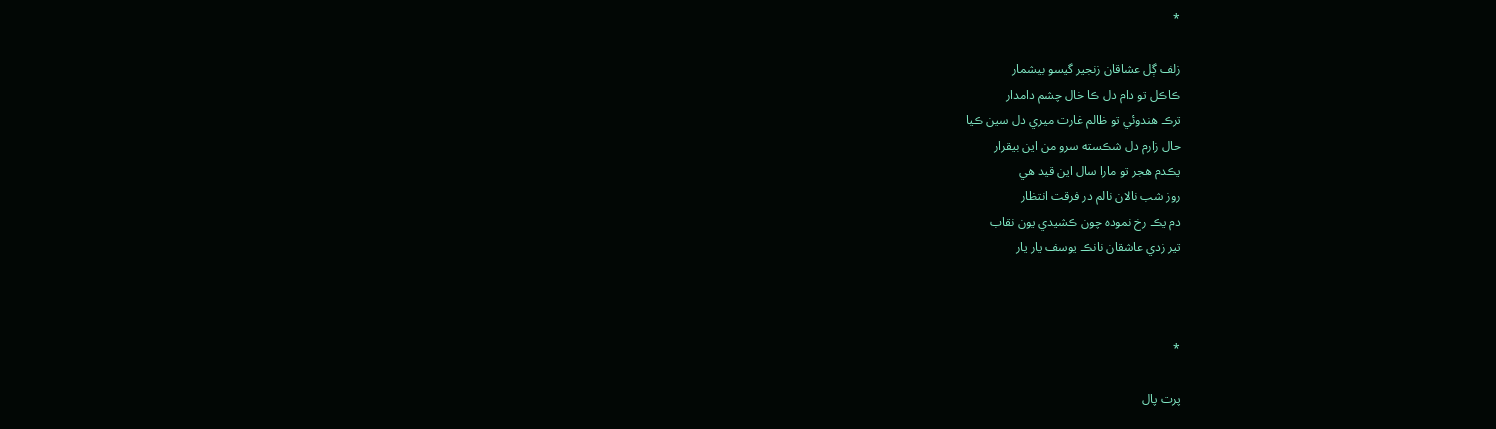*

زلف ڳل عشاقان زنجير گيسو بيشمار
ڪاڪل تو دام دل ڪا خال چشم دامدار
ترڪ هندوئي تو ظالم غارت ميري دل سين ڪيا
حال زارم دل شڪسته سرو من اين بيقرار
يڪدم هجر تو مارا سال اين قيد هي
روز شب نالان نالم در فرقت انتظار
دم يڪ رخ نموده چون ڪشيدي يون نقاب
تير زدي عاشقان نانڪ يوسف يار يار



*

پرت پال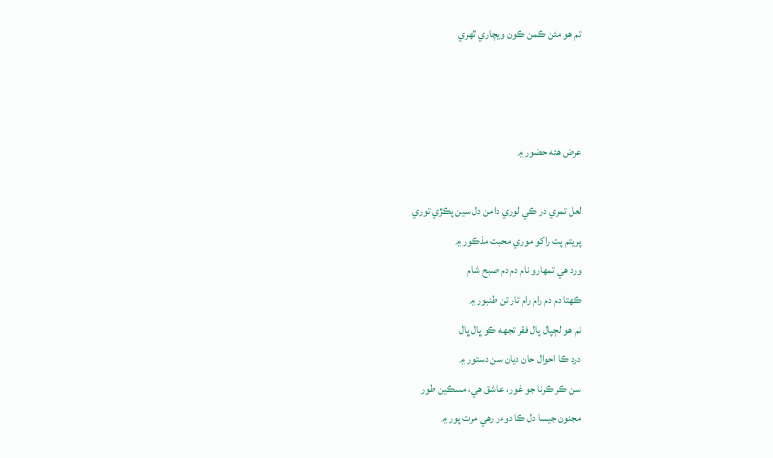تم هو مئن ڪمن ڪون ويچاري ٿهري



عرض هئه حضور ۾

لعل تمري در ڪي لوري دامن دل سين پڪڙي توري
پريتم پت راکو موري محبت مذڪور ۾
ورد هي تمهارو نام دم دم صبح شام
ڪهتا دم دم رام رام تار تن طنبور ۾
نم هو لڄپال پال فقر تجهه ڪو ڀال ڀال
درد ڪا احوال حان ديان سن دستور ۾
سن ڪر ڪرنا جو غور، عاشق هي، مسڪين طور
مجنون جيسا دل ڪا دوءر رهي مرت پور ۾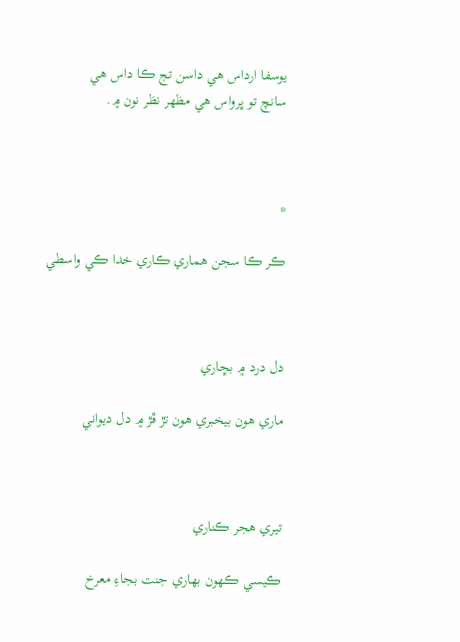يوسفا ارداس هي داسن تج ڪا داس هي
سانچ تو ڀرواس هي مظهر نظر نون ۾.



*

ڪر ڪا سجن هماري ڪاري خدا ڪي واسطي



دل درد ۾ بڇاري

ماري هون بيخبري هون تڙ ڦڙ ۾ دل ديواني



تيري هجر ڪناري

ڪيسي ڪهون بهاري جنت بجاءِ معرخ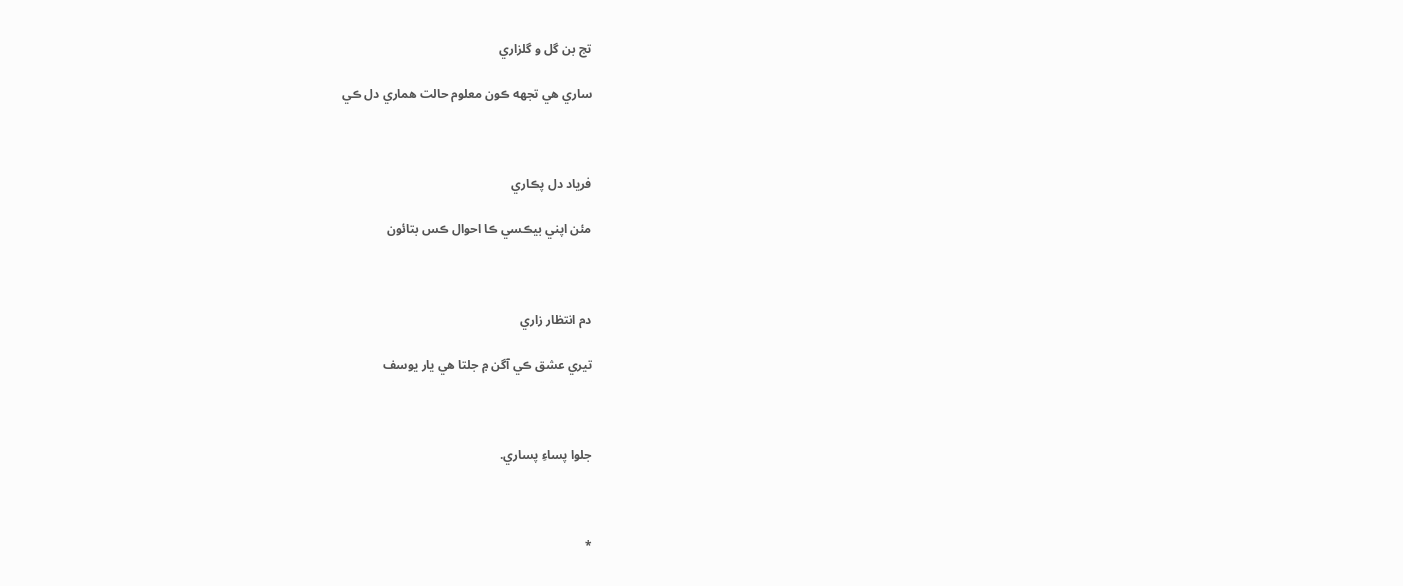تج بن گل و گلزاري

ساري هي تجهه ڪون معلوم حالت هماري دل ڪي



فرياد دل پڪاري

مئن اپني بيڪسي ڪا احوال ڪس بتائون



دم انتظار زاري

تيري عشق ڪي آگن ۾ جلتا هي يار يوسف



جلوا پساءِ پساري.



*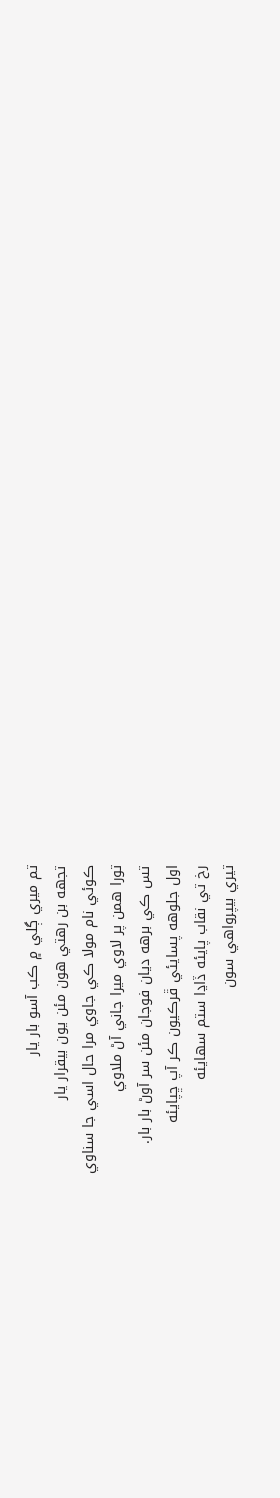تم ميري ڳلي ۾ ڪب آسو بار يار
تجهه بن رهتي هون مئن يون بيقرار يار
ڪوئي نام مولا ڪي جاوي مرا حال اسي جا سناوي
تورا همن پر لاوي ميرا جاني آڻ ملاوي
تس ڪي برهه ديان فوجان مئن سر آوڻ بار بار.
اول جلوهه پسايئي ڦرڪيون ڪر آپ ڇپايئه
رخ تي نقاب پايئه ڏاڍا ستم سهايئه
تيري بيپرواهي سون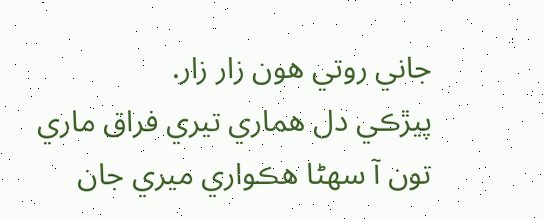جاني روتي هون زار زار.
پيڙڪي دل هماري تيري فراق ماري
تون آ سهڻا هڪواري ميري جان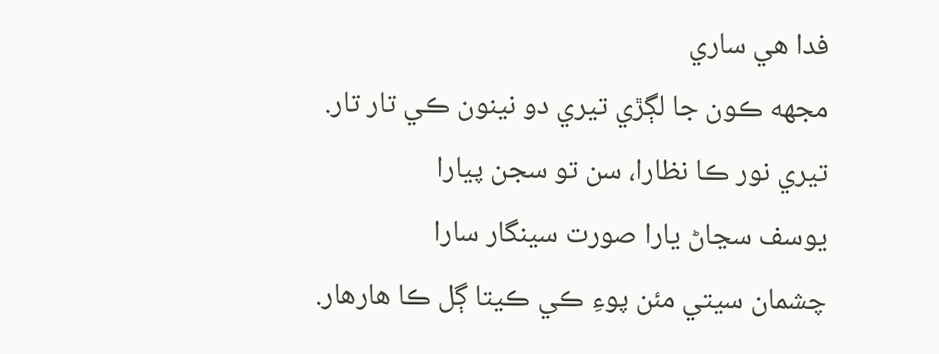فدا هي ساري
مجهه ڪون جا لڳڙي تيري دو نينون ڪي تار تار.
تيري نور ڪا نظارا، سن تو سجن پيارا
يوسف سڃاڻ يارا صورت سينگار سارا
چشمان سيتي مئن پوءِ ڪي ڪيتا ڳل ڪا هارهار.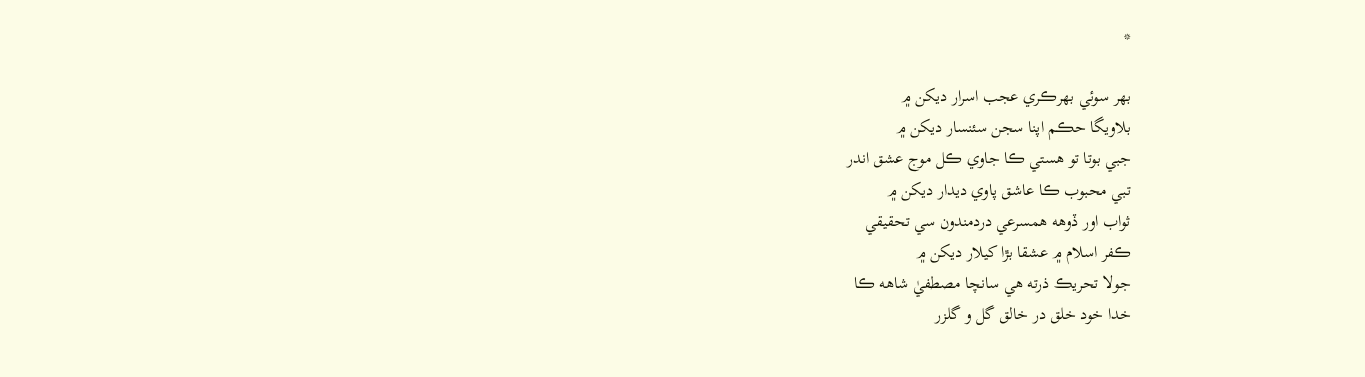*

بهر سوئي بهرڪري عجب اسرار ديکن ۾
بلاويگا حڪم اپنا سجن سئنسار ديکن ۾
جبي بوتا تو هستي ڪا جاوي ڪل موج عشق اندر
تبي محبوب ڪا عاشق پاوي ديدار ديکن ۾
ثواب اور ڏوهه همسرعي دردمندون سي تحقيقي
ڪفر اسلام ۾ عشقا بڙا کيلار ديکن ۾
جولا تحريڪ ذرته هي سانچا مصطفيٰ شاهه ڪا
خدا خود خلق در خالق گل و گلزر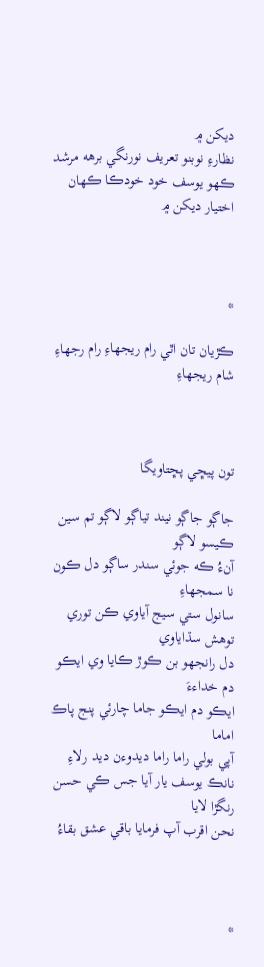ديکن ۾
نظارءِ نوبنو تعريف نورنگي برهه مرشد
ڪهو يوسف خود خودڪا ڪهان اختيار ديکن ۾



*

ڪڙيان تان اٿي رام ريجهاءِ رام رجهاءِ شام ريجهاءِ



تون پيڇي پڇتاويگا

جاڳو جاڳو نيند تياڳو لاڳو تم سين ڪيسو لاڳو
آنءُ ڪه جوئي سندر ساڳو دل ڪون نا سمجهاءِ
سانول ستي سيج آياوي ڪن توري توهش سڌاياوي
دل رانجهو بن ڪوڙ ڪايا وي ايڪو دم خداءءَ
ايڪو دم ايڪو جاما چارئي پنج پاڪ اماما
آپي بولي راما راما ديدوءن ديد رلاءِ
نانڪ يوسف يار آيا جس ڪي حسن رنگڙا لايا
نحن اقرب آپ فرمايا باقي عشق بقاءُ



*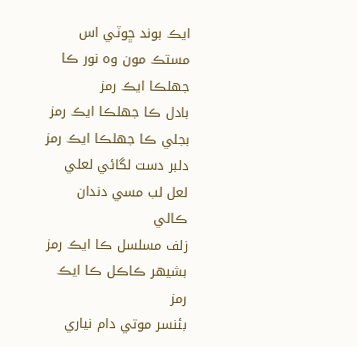ايڪ بوند ڇوٽي اس مستڪ مون وه نور ڪا جهلڪا ايڪ رمز
بادل ڪا جهلڪا ايڪ رمز بجلي ڪا جهلڪا ايڪ رمز
دلبر دست لگائي لعلي لعل لب مسي دندان ڪالي
زلف مسلسل ڪا ايڪ رمز بشيهر ڪاڪل ڪا ايڪ رمز
بئنسر موتي دام نياري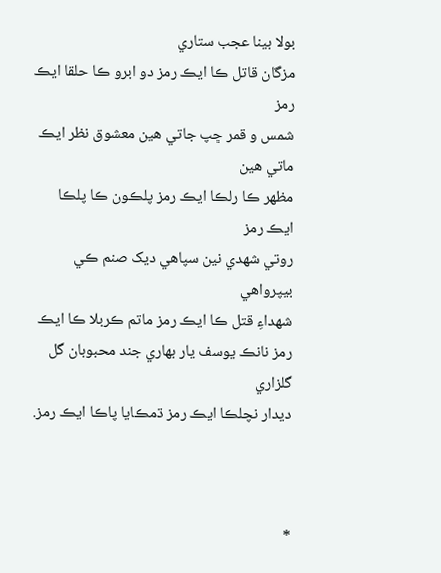بولا بينا عجب ستاري
مزگان قاتل ڪا ايڪ رمز دو ابرو ڪا حلقا ايڪ رمز
شمس و قمر ڇپ جاتي هين معشوق نظر ايڪ ماتي هين
مظهر ڪا رلڪا ايڪ رمز پلڪون ڪا پلڪا ايڪ رمز
روتي شهدي نين سپاهي ديک صنم ڪي بيپرواهي
شهداءِ قتل ڪا ايڪ رمز ماتم ڪربلا ڪا ايڪ رمز نانڪ يوسف يار بهاري جند محبوبان گل گلزاري
ديدار نچلڪا ايڪ رمز ڌمڪايا پاڪا ايڪ رمز.



*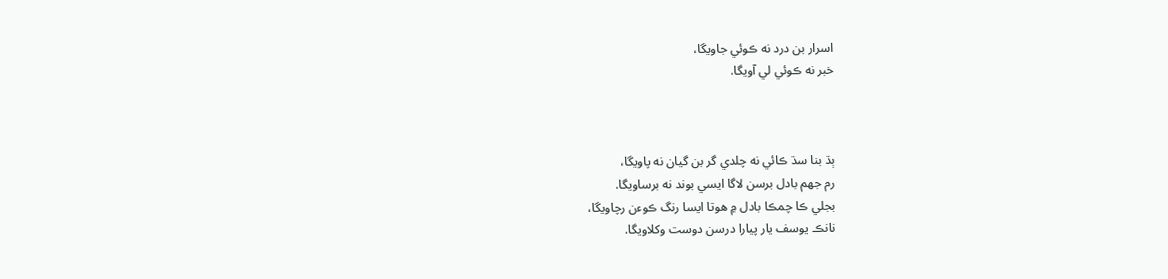اسرار بن درد نه ڪوئي جاويگا،
خبر نه ڪوئي لي آويگا.



ٻڌ بنا سڌ ڪائي نه چلدي گر بن گيان نه پاويگا،
رم جهم بادل برسن لاگا ايسي بوند نه برساويگا.
بجلي ڪا چمڪا بادل ۾ هوتا ايسا رنگ ڪوءن رچاويگا،
نانڪ يوسف يار پيارا درسن دوست وکلاويگا.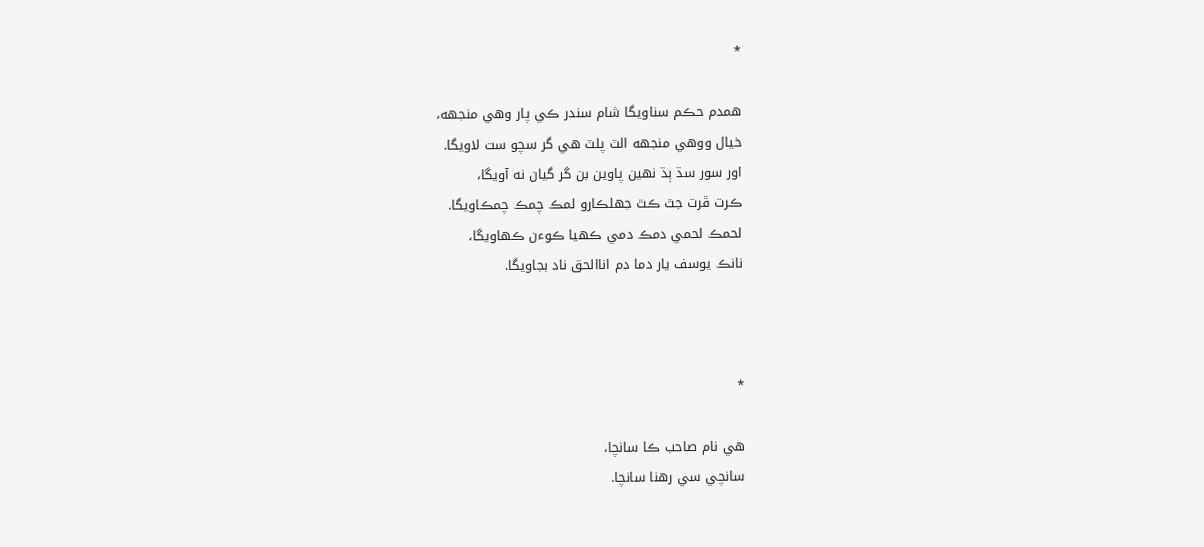*

همدم حڪم سناويگا شام سندر ڪي پار وهي منجهه،
خيال ووهي منجهه الٽ پلٽ هي گر سچو ست لاويگا.
اور سور سڌ ٻڌ نهين پاوين بن گر گيان نه آويگا،
ڪرت ڦرت جٿ ڪٿ جهلڪارو لمڪ چمڪ چمڪاويگا.
لحمڪ لحمي دمڪ دمي ڪهيا ڪوءن ڪهاويگا،
نانڪ يوسف يار دما دم اناالحق ناد بجاويگا.



*

هي نام صاحب ڪا سانچا،
سانچي سي رهنا سانچا.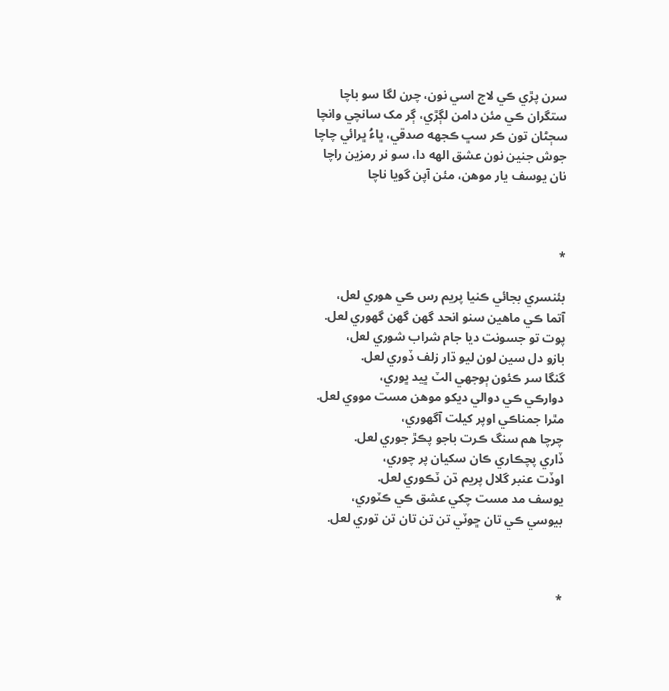سرن پڙي ڪي لاج اسي نون، چرن لگا سو باچا
ستگران ڪي مئن دامن لڳڙي، ڳر مک سانچي وانچا
سڄڻان تون ڪر سڀ ڪجهه صدقي، ڀاءُ ڀرائي چاچا
جوش جنين نون عشق الهه دا، سو نر رمزين راچا
نان يوسف يار موهن، مئن آپن گويا ناچا



*

بئنسري بجائي ڪنيا پريم رس ڪي هوري لعل،
آتما ڪي ماهين سنو انحد گهن گهن گهوري لعل.
پوت تو جسونت ديا جام شراب شوري لعل،
بازو دل سين لون ليو ڌار زلف ڏوري لعل.
گنگا سر ڪئون ٻوجهي الٽ ڀيد ڀوري،
دوارڪي ڪي دوالي ديکو موهن مست مووي لعل.
مٿرا جمناڪي اوپر کيلت آگهوري،
چرچا هم سنگ ڪرت باجو پڪڙ جوري لعل.
ڏاري پچڪاري ڪان سکيان پر چوري،
اوڏت عنبر گلال پريم ڌن ٽڪوري لعل.
يوسف مد مست چکي عشق ڪي ڪٽوري،
بيوسي ڪي تان ڇوٽي تن تن تان تن توري لعل.



*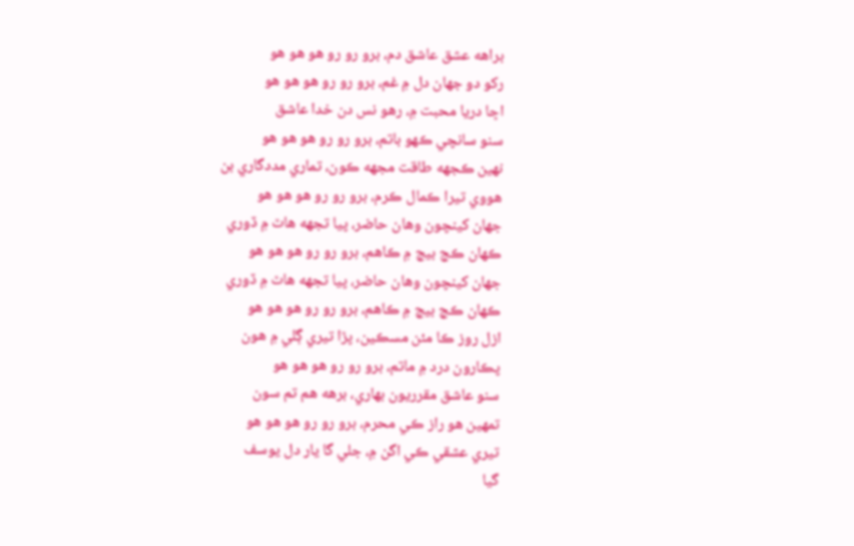براهه عشق عاشق دم، برو رو رو هو هو هو
رکو دو جهان دل ۾ غم، برو رو رو هو هو هو
اڇا دريا محبت ۾، رهو نس دن خدا عاشق
سنو سانچي ڪهو باتم، برو رو رو هو هو هو
نهين ڪجهه طاقت مجهه ڪون، تماري مددگاري بن
هووي تيرا ڪمال ڪرم، برو رو رو هو هو هو
جهان کينچون وهان حاضر، پيا تجهه هاٿ ۾ ڏوري
ڪهان ڪڇ بيچ ۾ ڪاهم، برو رو رو هو هو هو
جهان کينچون وهان حاضر، پيا تجهه هاٿ ۾ ڏوري
ڪهان ڪچ بيچ ۾ ڪاهم، برو رو رو هو هو هو
ازل روز ڪا مئن مسڪين، پڙا تيري ڳلي ۾ هون
پڪارون درد ۾ ماتم، برو رو رو هو هو هو
سنو عاشق مقرريون بهاري، برهه هم تم سون
تمهين هو راز ڪي محرم، برو رو رو هو هو هو
تيري عشقي ڪي اگن ۾، جلي گا يار دل يوسف
گيا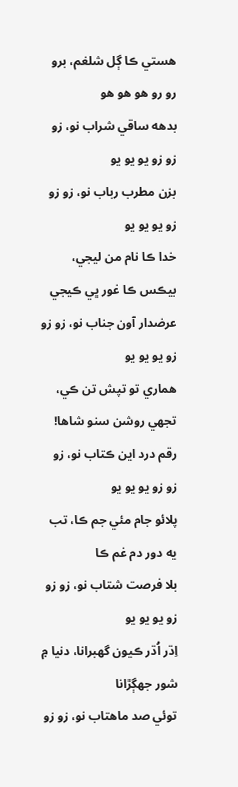هستي ڪا ڳل شلغم، برو رو رو هو هو هو
بدهه ساقي شراب نو، زو زو زو يو يو يو
بزن مطرب رباب نو، زو زو زو يو يو يو
خدا ڪا نام من ليجي، بيڪس ڪا غور ڀي ڪيجي
عرضدار آون جناب نو، زو زو زو يو يو يو
هماري تو تپش تن ڪي، تجهي روشن سنو شاها!
رقم درد اين ڪتاب نو، زو زو زو يو يو يو
پلائو جام مئي جم ڪا، تب يه دور دم غم ڪا
بلا فرصت شتاب نو، زو زو زو يو يو يو
اِڌر اُڌر ڪيون گهبرانا، دنيا ۾ شور جهڳڙانا
توئي صد ماهتاب نو، زو زو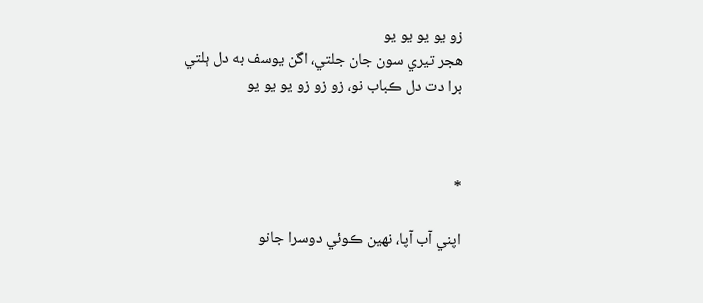زو يو يو يو يو
هجر تيري سون جان جلتي، اگن يوسف به دل ٻلتي
برا دت دل ڪباب نو، زو زو زو يو يو يو



*

اپني آب آپا، نهين ڪوئي دوسرا جانو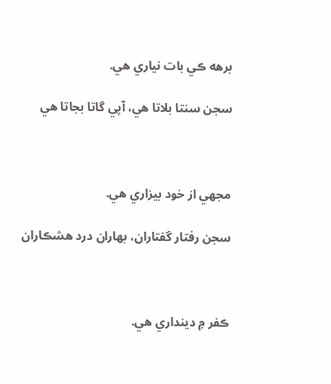برهه ڪي بات نياري هي.

سجن سنتا بلاتا هي، آپي گاتا بجاتا هي



مجهي از خود بيزاري هي.

سجن رفتار گفتاران، بهاران درد هشڪاران



ڪفر ۾ دينداري هي.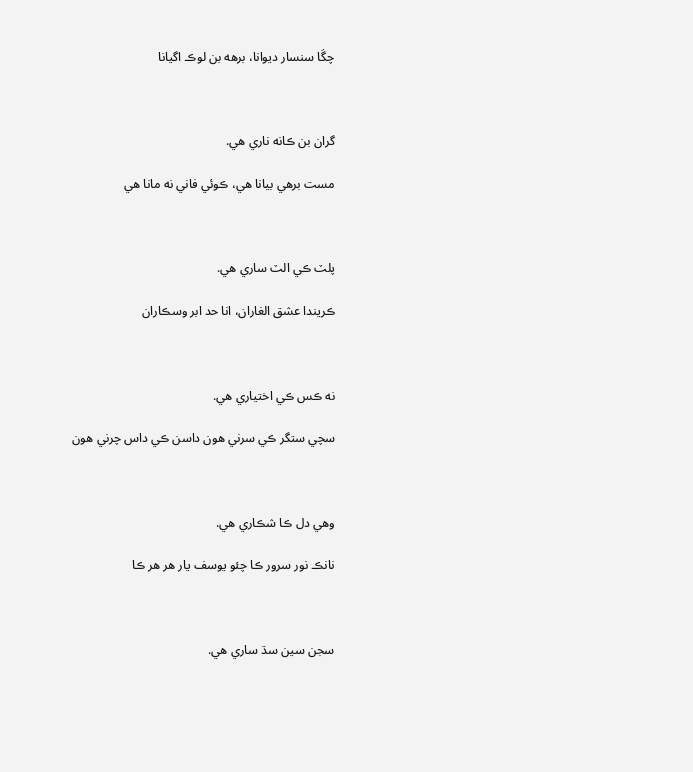چڱا سنسار ديوانا، برهه بن لوڪ اگيانا



گران بن ڪانه ناري هي.

مست برهي بيانا هي، ڪوئي فاني نه مانا هي



پلٽ ڪي الٽ ساري هي.

ڪريندا عشق الغاران، انا حد ابر وسڪاران



نه ڪس ڪي اختياري هي.

سچي ستگر ڪي سرني هون داسن ڪي داس چرني هون



وهي دل ڪا شڪاري هي.

نانڪ نور سرور ڪا چئو يوسف يار هر هر ڪا



سجن سين سڌ ساري هي.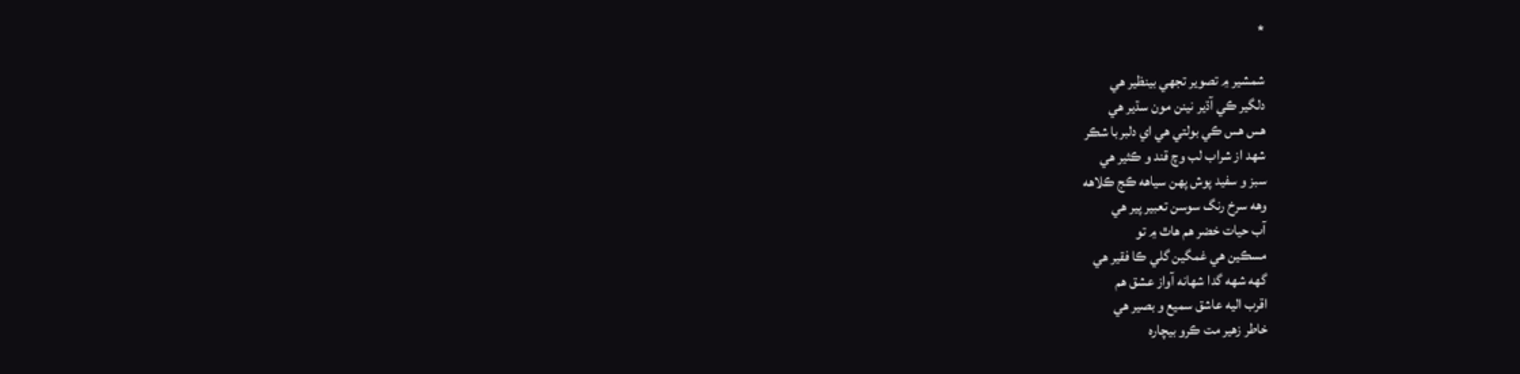*

شمشير ۾ تصوير تجهي بينظير هي
دلگير ڪي آڌير نينن مون سڌير هي
هس هس ڪي بولتي هي اي دلبربا شڪر
شهد از شراب لب وچ قند و ڪثير هي
سبز و سفيد پوش پهن سياهه ڪج ڪلاهه
وهه سرخ رنگ سوسن تعبير پير هي
آب حيات خضر هم هاٿ ۾ تو
مسڪين هي غمگين گلي ڪا فقير هي
گهه شهه گدا شهانه آواز عشق هم
اقرب اليه عاشق سميع و بصير هي
خاطر زهير مت ڪرو بيچاره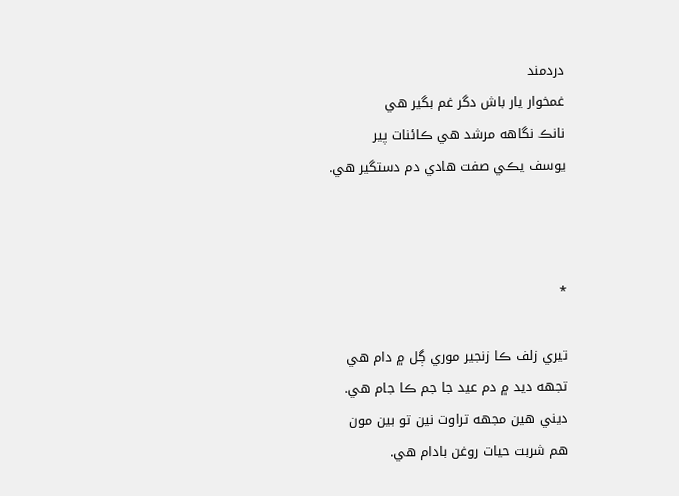دردمند
غمخوار يار باش دگر غم بگير هي
نانڪ نگاهه مرشد هي ڪائنات پير
يوسف يڪي صفت هادي دم دستگير هي.



*

تيري زلف ڪا زنجير موري ڳل ۾ دام هي
تجهه ديد ۾ دم عيد جا جم ڪا جام هي.
ديني هين مجهه تراوت نين تو بين مون
هم شربت حيات روغن بادام هي.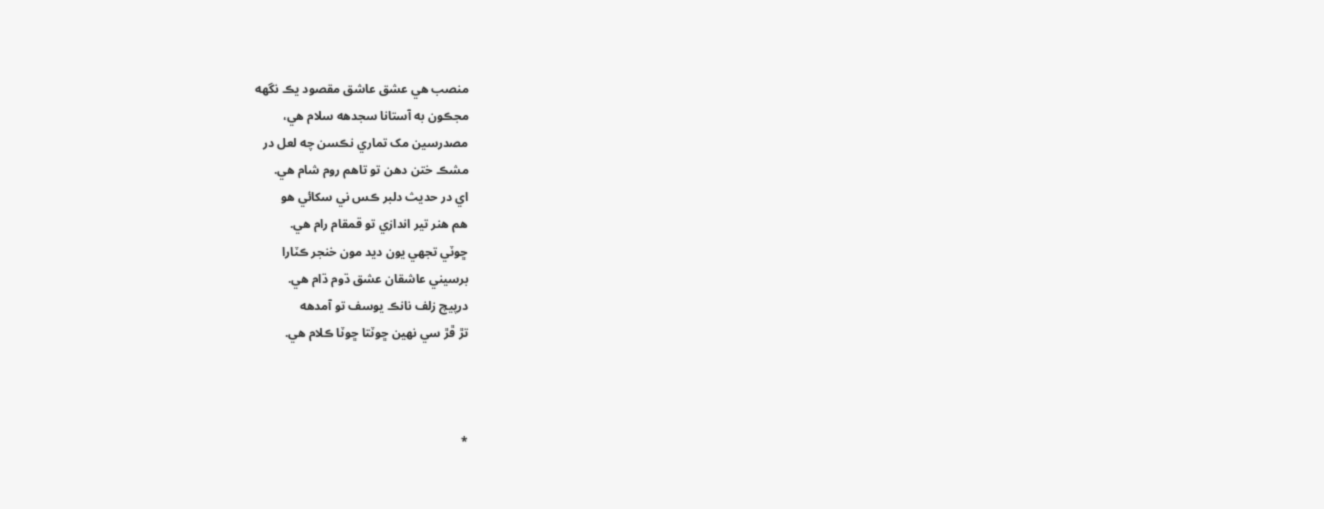منصب هي عشق عاشق مقصود يڪ نگهه
مجڪون به آستانا سجدهه سلام هي،
مصدرسين مک تماري نڪسن چه لعل در
مشڪ ختن دهن تو تاهم روم شام هي.
اي در حديث دلبر ڪس ني سکائي هو
هم هنر تير اندازي تو قمقام رام هي.
ڇوٽي تجهي يون ديد مون خنجر ڪٽارا
برسيني عاشقان عشق ڌوم ڌام هي.
درپيچ زلف نانڪ يوسف تو آمدهه
تڙ ڦڙ سي نهين ڇوٽتا ڇوٽا ڪلام هي.



*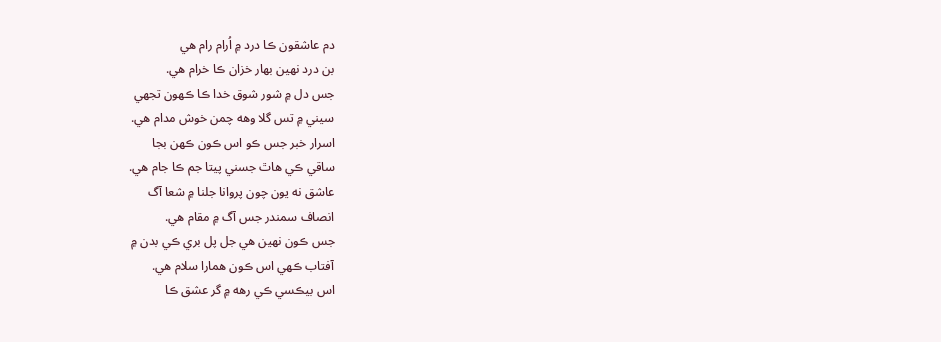دم عاشقون ڪا درد ۾ اُرام رام هي
بن درد نهين بهار خزان ڪا خرام هي.
جس دل ۾ شور شوق خدا ڪا ڪهون تجهي
سيني ۾ تس گلا وهه چمن خوش مدام هي.
اسرار خبر جس ڪو اس ڪون ڪهن بجا
ساقي ڪي هاٿ جسني پيتا جم ڪا جام هي.
عاشق نه يون چون پروانا جلنا ۾ شعا آگ
انصاف سمندر جس آگ ۾ مقام هي.
جس ڪون نهين هي جل پل بري ڪي بدن ۾
آفتاب ڪهي اس ڪون همارا سلام هي.
اس بيڪسي ڪي رهه ۾ گر عشق ڪا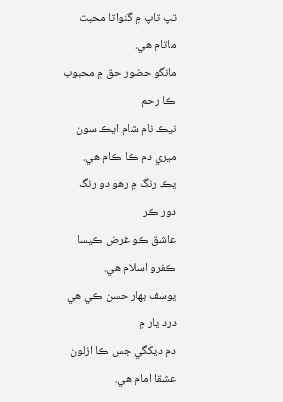تپ تاپ ۾ گنواتا محبت ماتام هي.
مانگو حضور حق ۾ محبوب ڪا رحم
نيڪ نام شام ايڪ سون ميري دم ڪا ڪام هي.
يڪ رنگ ۾ رهو دو رنگ دور ڪر
عاشق ڪو غرض ڪيسا ڪفرو اسلام هي.
يوسف بهار حسن ڪي هي درد يار ۾
دم ديکگي جس ڪا ازلون عشقا امام هي.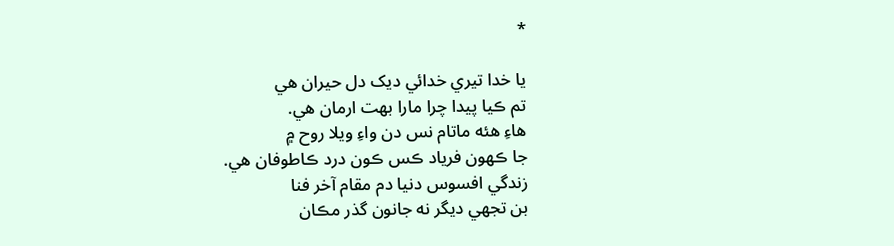*

يا خدا تيري خدائي ديک دل حيران هي
تم ڪيا پيدا چرا مارا بهت ارمان هي.
هاءِ هئه ماتام نس دن واءِ ويلا روح ۾
جا ڪهون فرياد ڪس ڪون درد ڪاطوفان هي.
زندگي افسوس دنيا دم مقام آخر فنا
بن تجهي ديگر نه جانون گذر مڪان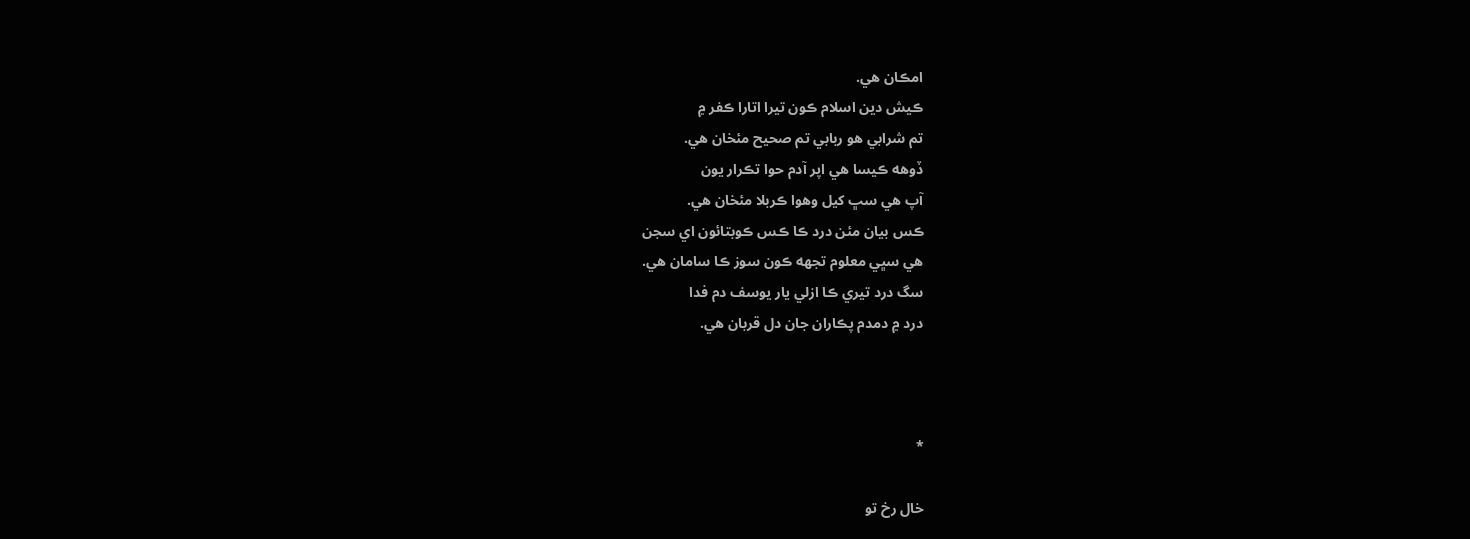امڪان هي.
ڪيش دين اسلام ڪون تيرا اتارا ڪفر ۾
تم شرابي هو ربابي تم صحيح مئخان هي.
ڏوهه ڪيسا هي اپر آدم حوا تڪرار يون
آپ هي سڀ کيل وهوا ڪربلا مئخان هي.
ڪس بيان مئن درد ڪا ڪس ڪوبتائون اي سجن
هي سڀي معلوم تجهه ڪون سوز ڪا سامان هي.
سگ درد تيري ڪا ازلي يار يوسف دم فدا
درد ۾ دمدم پڪاران جان دل قربان هي.



*

خال رخ تو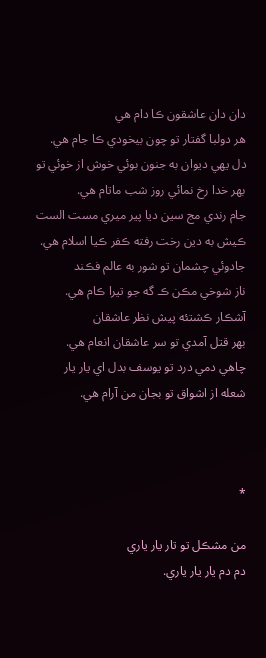دان دان عاشقون ڪا دام هي
هر دولبا گفتار تو چون بيخودي ڪا جام هي.
دل يهي ديوان به جنون بوئي خوش از خوئي تو
بهر خدا رخ نمائي روز شب ماتام هي.
جام رندي مج سين ديا پير ميري مست الست
ڪيش به دين رخت رفته ڪفر ڪيا اسلام هي.
جادوئي چشمان تو شور به عالم فڪند
ناز شوخي مڪن ڪ گه جو تيرا ڪام هي.
آشڪار ڪشتئه پيش نظر عاشقان
بهر قتل آمدي تو سر عاشقان انعام هي.
چاهي دمي درد تو يوسف بدل اي يار يار
شعله از اشواق تو بجان من آرام هي.



*

من مشڪل تو تار يار ياري
دم دم يار يار ياري.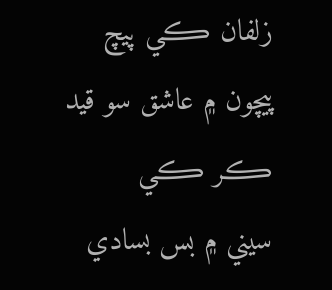زلفان ڪي پيچ پيچون ۾ عاشق سو قيد ڪر ڪي
سيني ۾ بس بسادي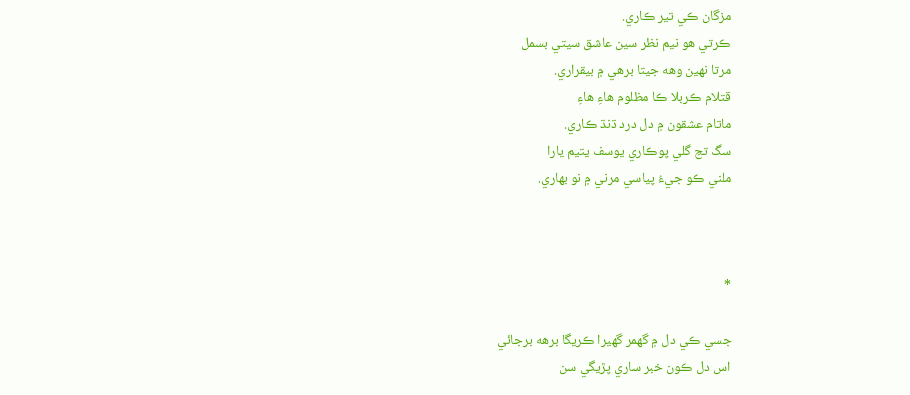مزگان ڪي تير ڪاري.
ڪرتي هو نيم نظر سين عاشق سيتي بسمل
مرتا نهين وهه جيتا برهي ۾ بيقراري.
قتلام ڪربلا ڪا مظلوم هاءِ هاءِ
ماتام عشقون ۾ دل درد ڌنڌ ڪاري.
سگ تج گلي پوڪاري يوسف يتيم يارا
ملني ڪو جيءُ پياسي مرني ۾ نو بهاري.



*

جسي ڪي دل ۾ گهمر گهيرا ڪريگا برهه برجائي
اس دل ڪون خبر ساري پڙيگي سن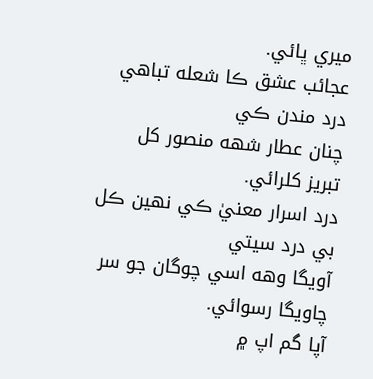ميري ڀائي.
عجائب عشق ڪا شعله تباهي درد مندن ڪي
چنان عطار شهه منصور کل تبريز کلرائي.
درد اسرار معنيٰ ڪي نهين ڪل بي درد سيتي
آويگا وهه اسي چوگان جو سر چاويگا رسوائي.
آپا گم اپ ۾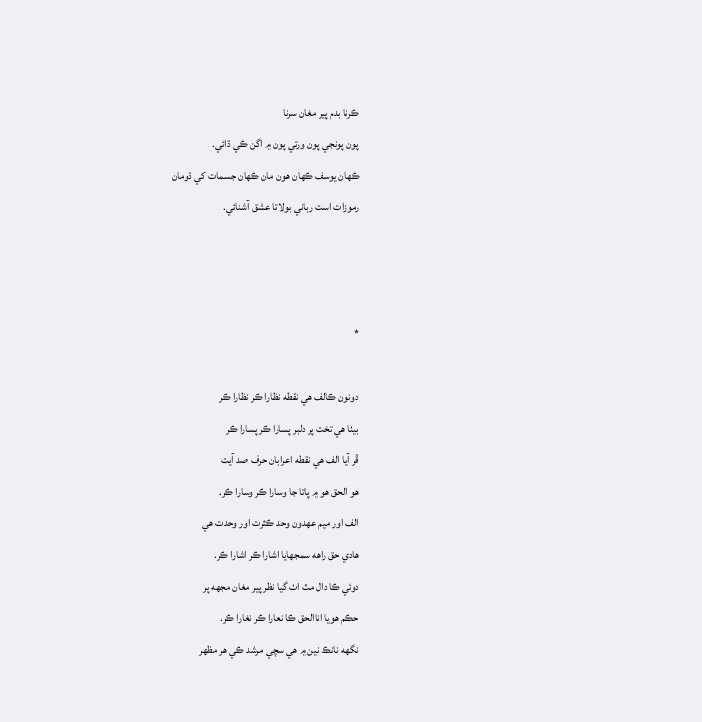ڪرنا بدم پير مغان سرنا
پون پونجي پون ورتي پون ۾ اگن ڪي ڌائي.
ڪهان يوسف ڪهان هون مان ڪهان جسمات کي ڌومان
رموزات است رباني بولاتا عشق آشنائي.



*

دونون ڪالف هي نقطه نظارا ڪر نظارا ڪر
بيٺا هي تخت پر دلبر پسارا ڪر پسارا ڪر
ڦر آيا الف هي نقطه اعرابان حرف صد آيت
هو الحق هو ۾ پاتا جا وسارا ڪر وسارا ڪر.
الف اور ميم عهدون وحد ڪثرت اور وحدت هي
هادي حق راهه سمجهايا اشارا ڪر اشارا ڪر.
دوئي ڪا دال مٽ اٺ گيا نظر پير مغان مجهه پر
حڪم هويا اناالحق ڪا نعارا ڪر نغارا ڪر.
نگهه نانڪ نين ۾ هي سچي مرشد ڪي هر مظهر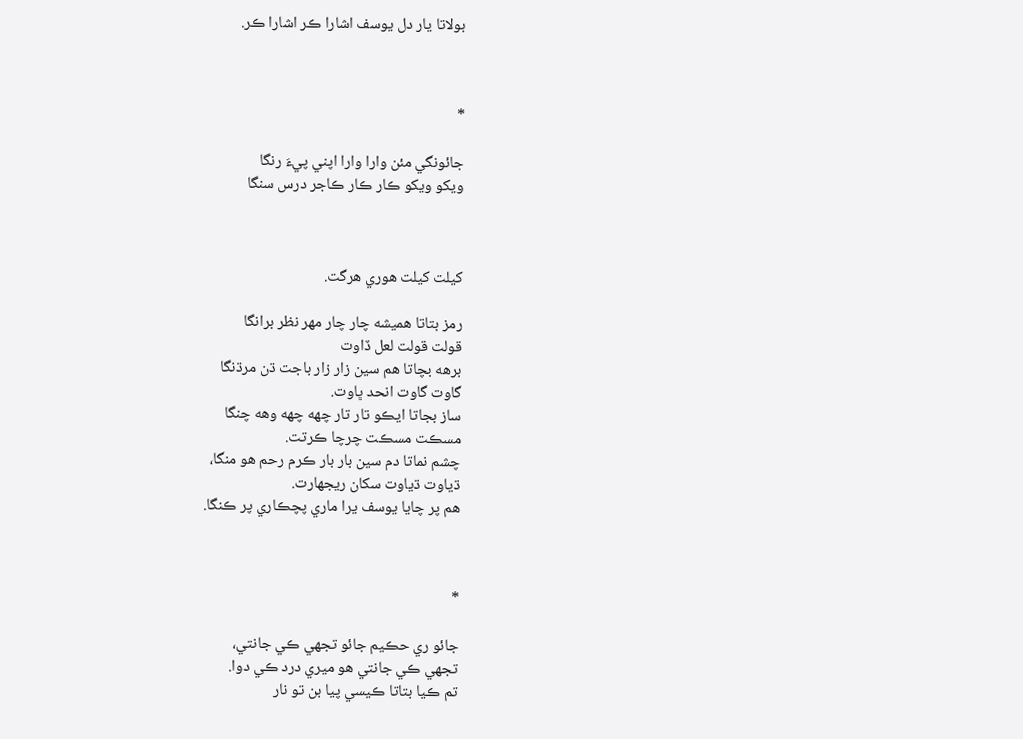بولاتا يار دل يوسف اشارا ڪر اشارا ڪر.



*

جائونگي مئن وارا وارا اپني پيءَ رنگا
ويکو ويکو ڪار ڪار ڪاجر درس سنگا



کيلت کيلت هوري هرگت.

رمز بتاتا هميشه چار چار مهر نظر برانگا
قولت قولت لعل ڏاوت
برهه بچاتا هم سين زار زار باجت ڌن مرڌنگا
گاوت گاوت انحد ڀاوت.
ساز بجاتا ايڪو تار تار چهه چهه وهه چنگا
مسڪت مسڪت چرچا ڪرتت.
چشم نماتا دم سين بار بار ڪرم رحم هو منگا،
ڌياوت ڌياوت سکان ريجهارت.
هم پر چايا يوسف يرا ماري پچڪاري پر ڪنگا.



*

جائو ري حڪيم جائو تجهي ڪي جانتي،
تجهي ڪي جانتي هو ميري درد ڪي دوا.
تم ڪيا بتاتا ڪيسي پيا بن تو نار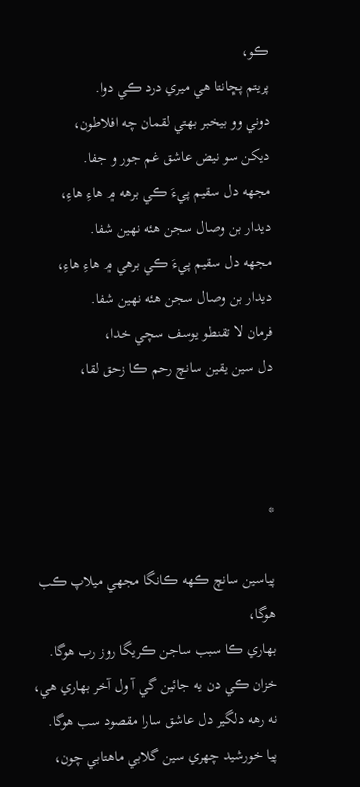ڪو،
پريتم پڇانتا هي ميري درد ڪي دوا.
دوني وو بيخبر بهتي لقمان چه افلاطون،
ديکن سو نيض عاشق غم جور و جفا.
مجهه دل سقيم پيءَ ڪي برهه ۾ هاءِ هاءِ،
ديدار بن وصال سجن هئه نهين شفا.
مجهه دل سقيم پيءَ ڪي برهي ۾ هاءِ هاءِ،
ديدار بن وصال سجن هئه نهين شفا.
فرمان لا تقنطو يوسف سچي خدا،
دل سين يقين سانچ رحم ڪا زحق لقا،



*

پياسين سانچ ڪهه ڪانگا مجهي ميلاپ ڪب هوگا،
بهاري ڪا سبب ساجن ڪريگا روز رب هوگا.
خزان ڪي دن يه جائين گي آ ول آخر بهاري هي،
نه رهه دلگير دل عاشق سارا مقصود سب هوگا.
پيا خورشيد چهري سين گلابي ماهتابي چون،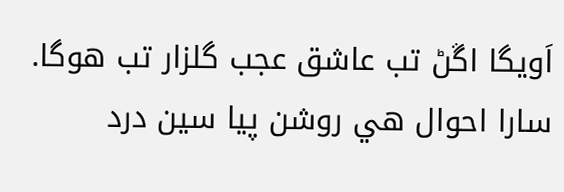اَويگا اڱڻ تب عاشق عجب گلزار تب هوگا.
سارا احوال هي روشن پيا سين درد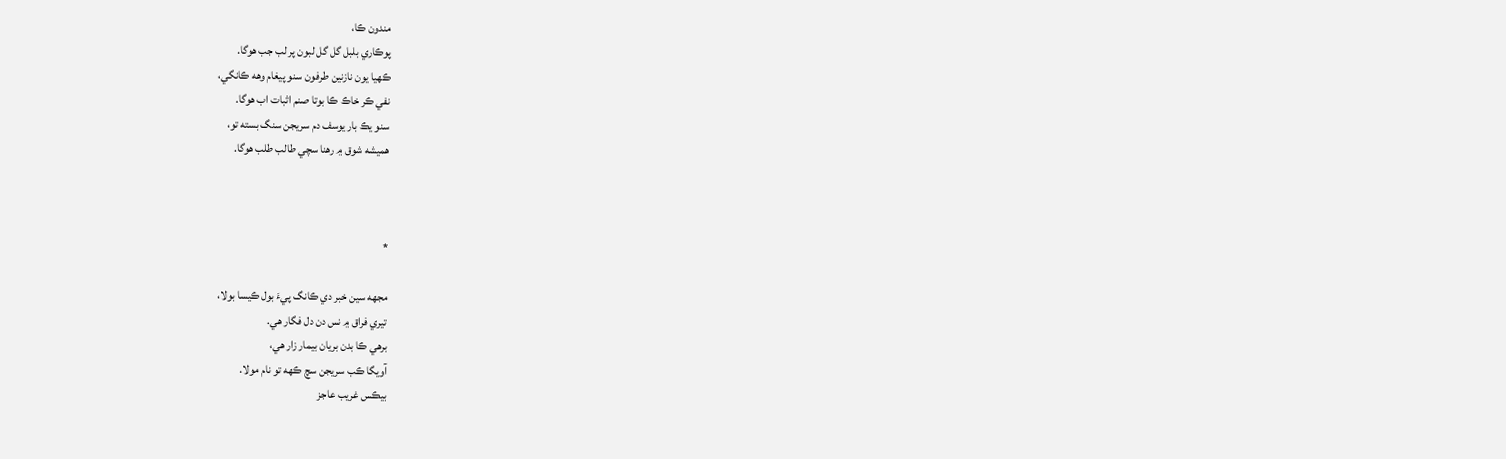مندون ڪا،
پوڪاري بلبل گل گل لبون پر لب جب هوگا.
ڪهيا يون نازنين طرفون سنو پيغام وهه ڪانگي،
نفي ڪر خاڪ ڪا بوتا صنم اثبات اب هوگا.
سنو يڪ بار يوسف دم سريجن سنگ بسته تو،
هميشه شوق ۾ رهنا سچي طالب طلب هوگا.



*

مجهه سين خبر دي ڪانگ پيءَ بول ڪيسا بولا،
تيري فراق ۾ نس دن دل فگار هي.
برهي ڪا بدن بريان بيمار زار هي،
آويگا ڪب سريجن سچ ڪهه تو نام مولا.
بيڪس غريب عاجز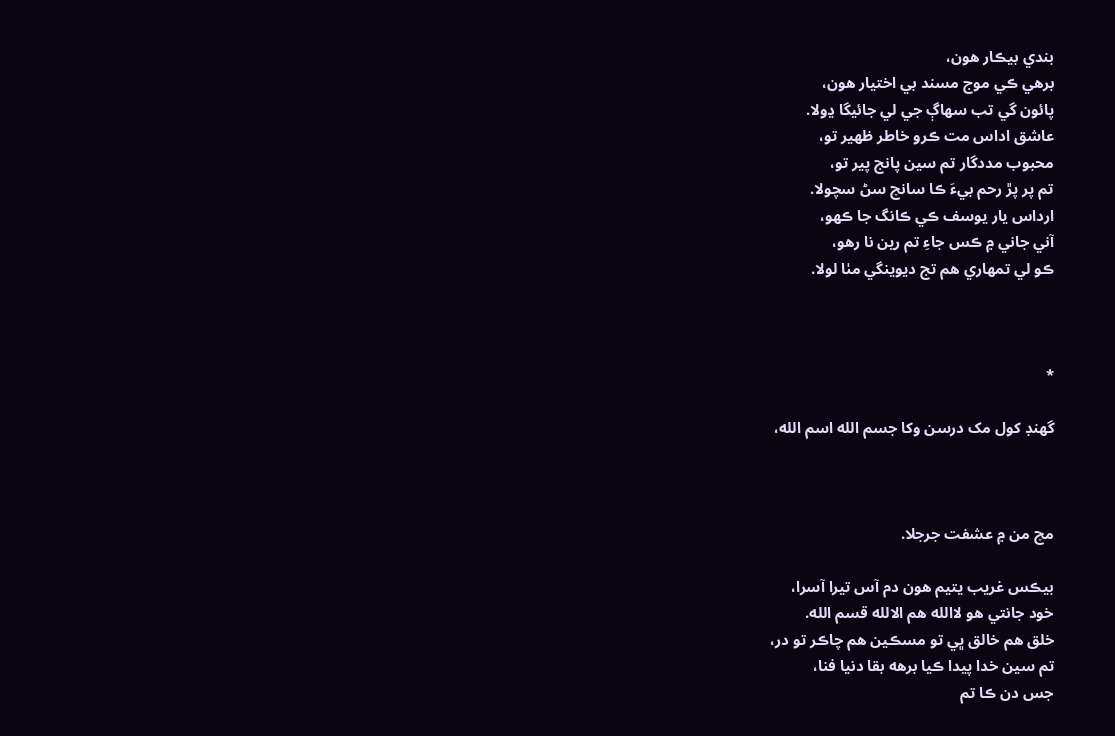بندي بيڪار هون،
برهي ڪي موج مسند بي اختيار هون،
پائون گي تب سهاڳ جي لي جائيگا ڍولا.
عاشق اداس مت ڪرو خاطر ظهير تو،
محبوب مددگار تم سين پانج پير تو،
تم پر پڙ رحم بيءَ ڪا سانچ سڻ سچولا.
ارداس يار يوسف ڪي ڪانگ جا ڪهو،
آني جاني ۾ ڪس جاءِ تم رين نا رهو،
ڪو لي تمهاري هم تج ديوينگي مٺا لولا.



*

گهنڊ کول مک درسن وکا جسم الله اسم الله،



مچ من ۾ عشفت جرجلا.

بيڪس غريب يتيم هون دم آس تيرا آسرا،
خود جانتي هو لاالله هم الالله قسم الله.
خلق هم خالق ڀي تو مسڪين هم چاڪر تو در،
تم سين خدا پيدا ڪيا برهه بقا دنيا فنا،
جس دن ڪا تم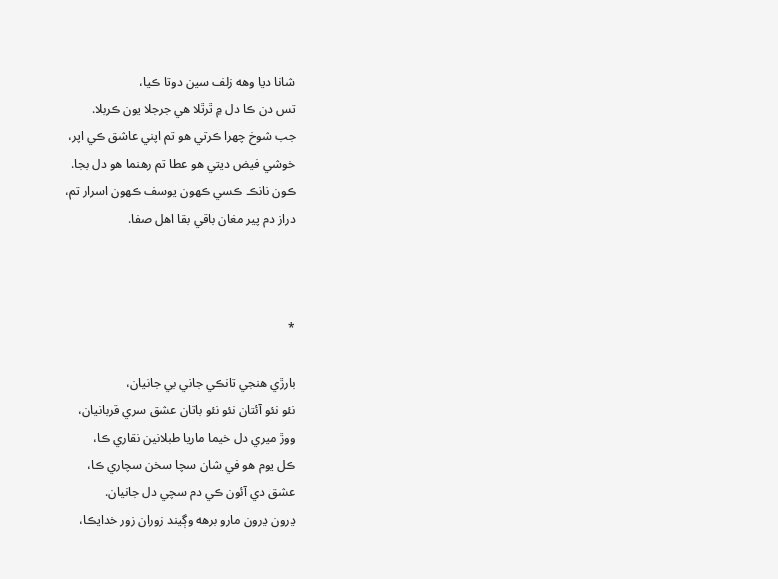شانا ديا وهه زلف سين دوتا ڪيا،
تس دن ڪا دل ۾ ٿرٿلا هي جرجلا يون ڪربلا.
جب شوخ چهرا ڪرتي هو تم اپني عاشق ڪي اپر،
خوشي فيض ديتي هو عطا تم رهنما هو دل بجا.
ڪون نانڪ ڪسي ڪهون يوسف ڪهون اسرار تم،
دراز دم پير مغان باقي بقا اهل صفا.



*

بارڙي هنجي تانڪي جاني بي جانيان،
نئو نئو آئتان نئو نئو باتان عشق سري قربانيان،
ووڙ ميري دل خيما ماريا طبلانين نقاري ڪا،
ڪل يوم هو في شان سچا سخن سچاري ڪا،
عشق دي آئون ڪي دم سچي دل جانيان.
ڍرون ڍرون مارو برهه وڳيند زوران زور خدايڪا،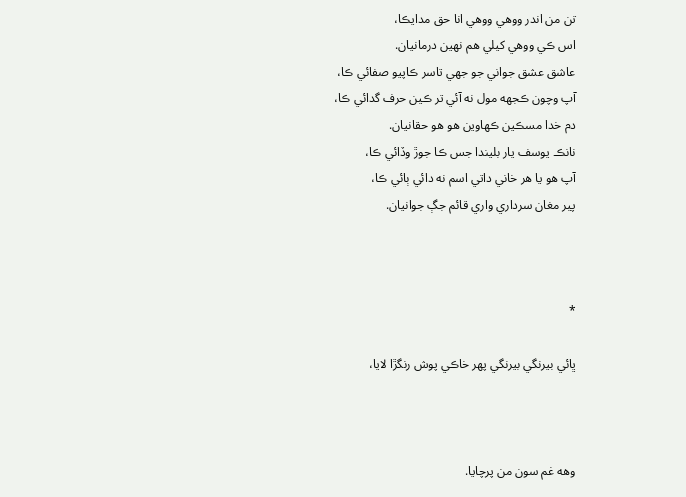تن من اندر ووهي ووهي انا حق مدايڪا،
اس ڪي ووهي کيلي هم نهين درمانيان.
عاشق عشق جواني جو جهي تاسر ڪاپيو صفائي ڪا،
آپ وچون ڪجهه مول نه آئي تر ڪين حرف گدائي ڪا،
دم خدا مسڪين ڪهاوين هو هو حقانيان.
نانڪ يوسف يار بليندا جس ڪا جوڙ وڏائي ڪا،
آپ هو يا هر خاني داتي اسم نه دائي ٻائي ڪا،
پير مغان سرداري واري قائم جڳ جوانيان.



*

ڀائي بيرنگي بيرنگي پهر خاڪي پوش رنگڙا لايا،



وهه غم سون من پرچايا.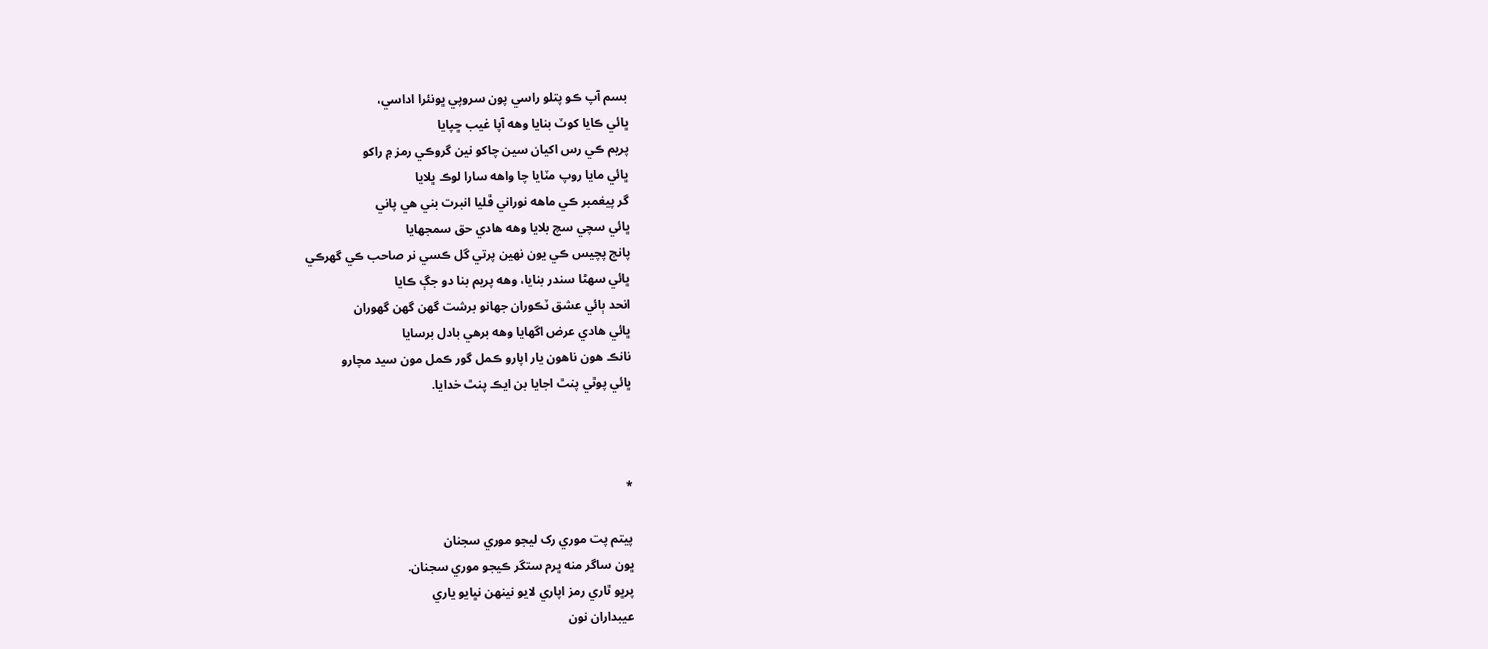بسم آپ ڪو پتلو راسي پون سروپي ڀونئرا اداسي،
ڀائي ڪايا کوٽ بنايا وهه آپا غيب ڇپايا
پريم ڪي رس اکيان سين چاکو نين گروڪي رمز ۾ راکو
ڀائي مايا روپ مٽايا چا واهه سارا لوڪ ڀلايا
گر پيغمبر ڪي ماهه نوراني ڦليا انبرت بني هي پاني
ڀائي سچي سچ بلايا وهه هادي حق سمجهايا
پانج پچيس ڪي يون نهين پرتي گل ڪسي نر صاحب ڪي گهرڪي
ڀائي سهڻا سندر بنايا، وهه پريم بنا دو جڳ ڪايا
انحد ٻائي عشق ٽڪوران جهانو برشت گهن گهن گهوران
ڀائي هادي عرض اگهايا وهه برهي بادل برسايا
نانڪ هون ناهون يار اپارو ڪمل گور ڪمل مون سيد مچارو
ڀائي پوٿي پنٿ اجايا بن ايڪ پنٿ خدايا.



*

پيتم پت موري رک ليجو موري سجنان
ڀون ساگر منه ڀرم ستگر ڪيجو موري سجنان.
پرڀو ٿاري رمز اپاري لايو نينهن نڀايو ياري
عيبداران نون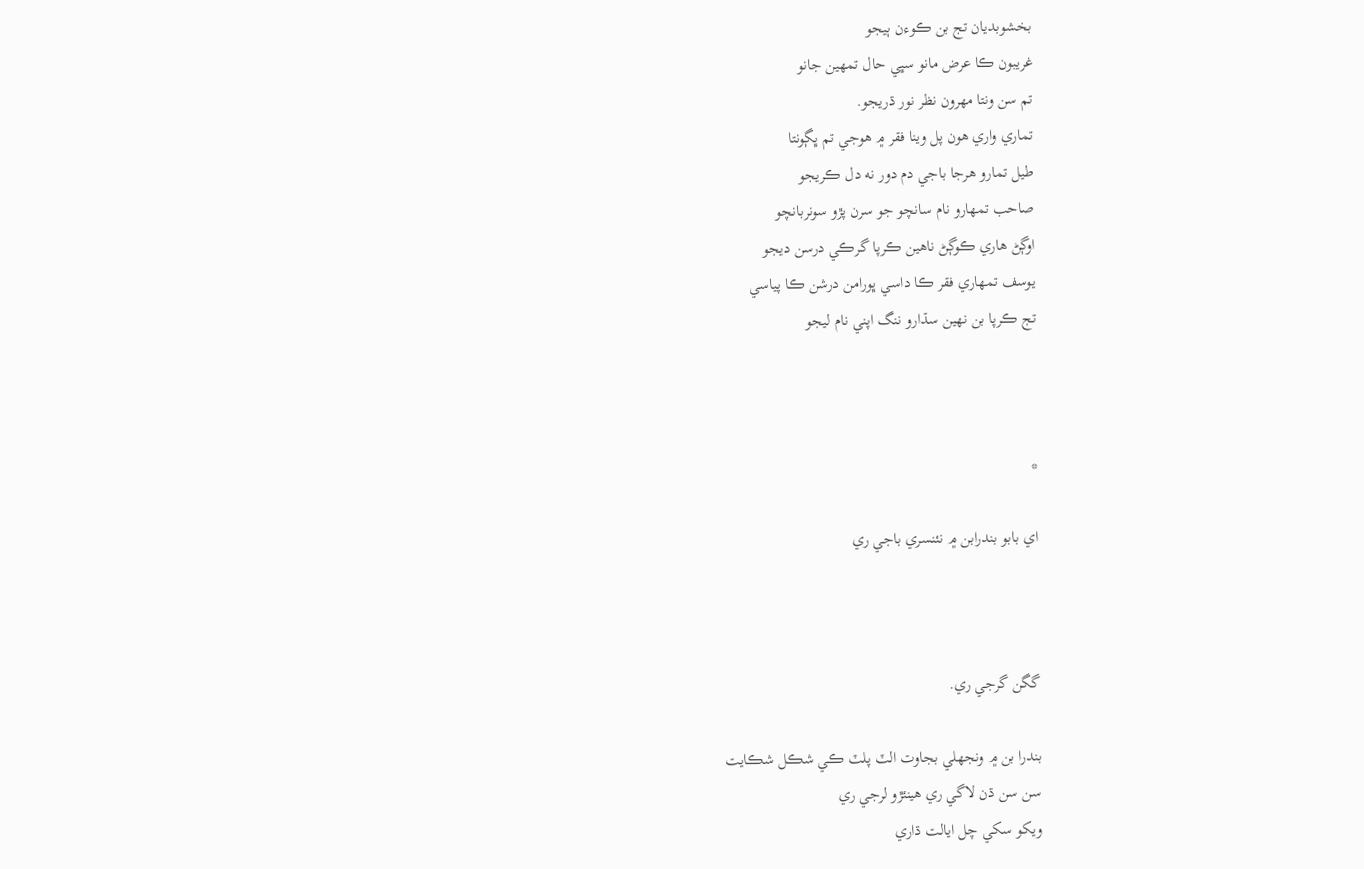بخشوبديان تج بن ڪوءن ٻيجو
غريبون ڪا عرض مانو سڀي حال تمهين جانو
تم سن ونتا مهرون نظر نور ڌريجو.
تماري واري هون پل وينا فقر ۾ هوجي تم ڀڳونتا
طيل تمارو هرجا باجي دم دور نه دل ڪريجو
صاحب تمهارو نام سانچو جو سرن پڙو سونربانچو
اوڳڻ هاري ڪوڳڻ ناهين ڪرپا گرڪي درسن ديجو
يوسف تمهاري فقر ڪا داسي ڀورامن درشن ڪا پياسي
تج ڪرپا بن نهين سڌارو ننگ اپني نام ليجو



*

اي بابو بندرابن ۾ نئنسري باجي ري



گگن گرجي ري.

بندرا بن ۾ ونجهلي بجاوت الٽ پلٽ ڪي شڪل شڪايت
سن سن ڌن لاگي ري هينئڙو لرجي ري
ويکو سکي چل ايالت ڌاري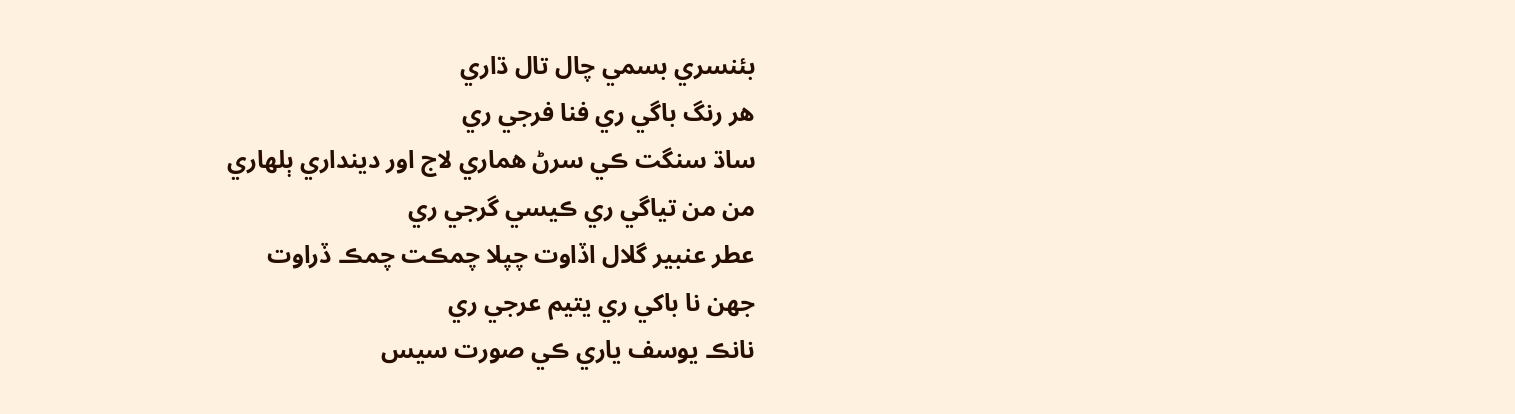بئنسري بسمي چال تال ڌاري
هر رنگ باگي ري فنا فرجي ري
ساڌ سنگت ڪي سرڻ هماري لاج اور دينداري ٻلهاري
من من تياگي ري ڪيسي گرجي ري
عطر عنبير گلال اڏاوت چپلا چمڪت چمڪ ڏراوت
جهن نا باکي ري يتيم عرجي ري
نانڪ يوسف ياري ڪي صورت سيس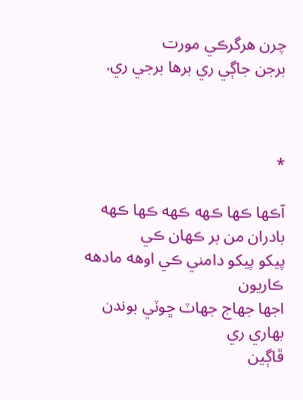چرن هرگرڪي مورت
برجن جاڳي ري برها برجي ري.



*

آڪها ڪها ڪهه ڪهه ڪها ڪهه بادران من بر ڪهان ڪي
پيکو پيکو دامني ڪي اوهه مادهه ڪاريون
اجها جهاج جهاٽ ڇوٽي بوندن بهاري ري
ڦاڳين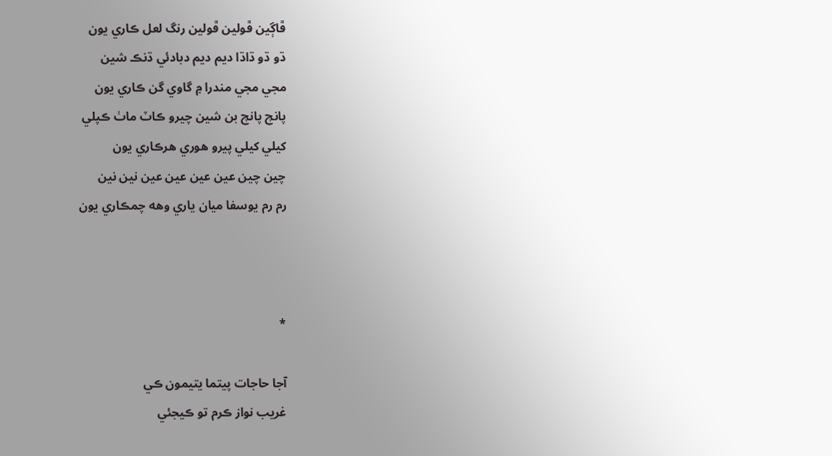ڦاڳين ڦولين ڦولين رنگ لعل ڪاري يون
ڌو ڌو ڌاڌا ديم ديم دبادئي ڌنڪ شين
مجي مجي مندرا ۾ گاوي گن ڪاري يون
پانچ پانچ بن شين چيرو ڪاٽ ماٺ ڪپلي
کيلي کيلي پيرو هوري هرڪاري يون
چين چين عين عين عين عين نين نين
رم رم يوسفا ميان ياري وهه چمڪاري يون



*

آجا حاجات پيتما يتيمون ڪي
غريب نواز ڪرم تو ڪيجئي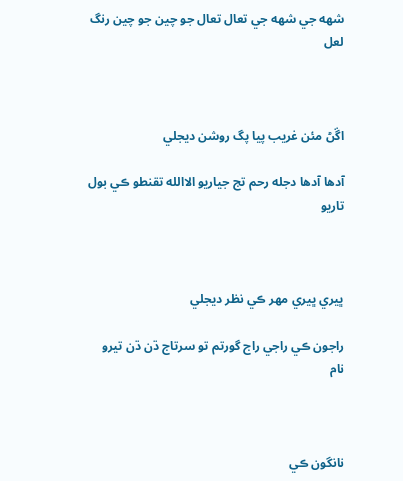شهه جي شهه جي تعال تعال جو چين جو چين رنگ لعل



اڱڻ مئن غريب پيا پگ روشن ديجلي

آدها آدها دجله رحم تج جياريو الاالله تقنطو ڪي بول تاريو



ڀيري ڀيري مهر ڪي نظر ديجلي

راجون ڪي راجي راج گورتم تو سرتاج ڌن ڌن تيرو نام



نانگون ڪي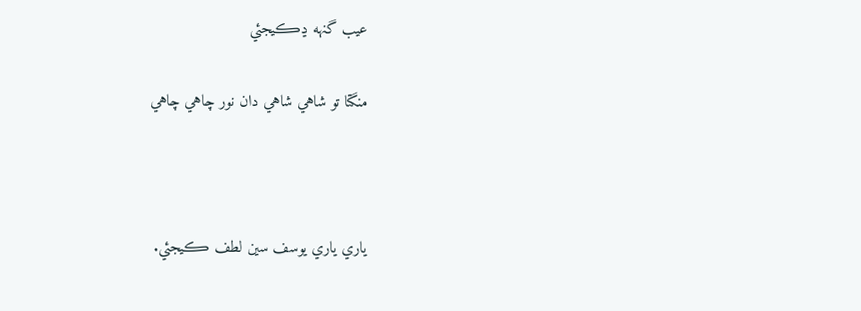عيب گنهه ڍڪيجئي

منگتا تو شاهي شاهي دان نور چاهي چاهي



ياري ياري يوسف سين لطف ڪيجئي.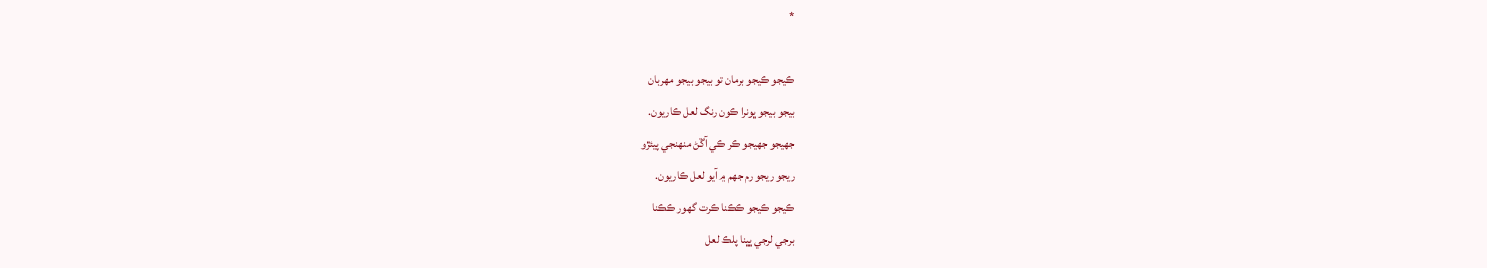*

ڪيجو ڪيجو برمان تو بيجو بيجو مهربان
بيجو بيجو ڀونرا ڪون رنگ لعل ڪاريون.
جهيجو جهيجو ڪر ڪي آڱڻ منهنجي پيئڙو
ريجو ريجو رم جهم ۾ آيو لعل ڪاريون.
ڪيجو ڪيجو ڪڪنا ڪرت گهور ڪڪنا
برجي لرجي ڀڀنا پلڪ لعل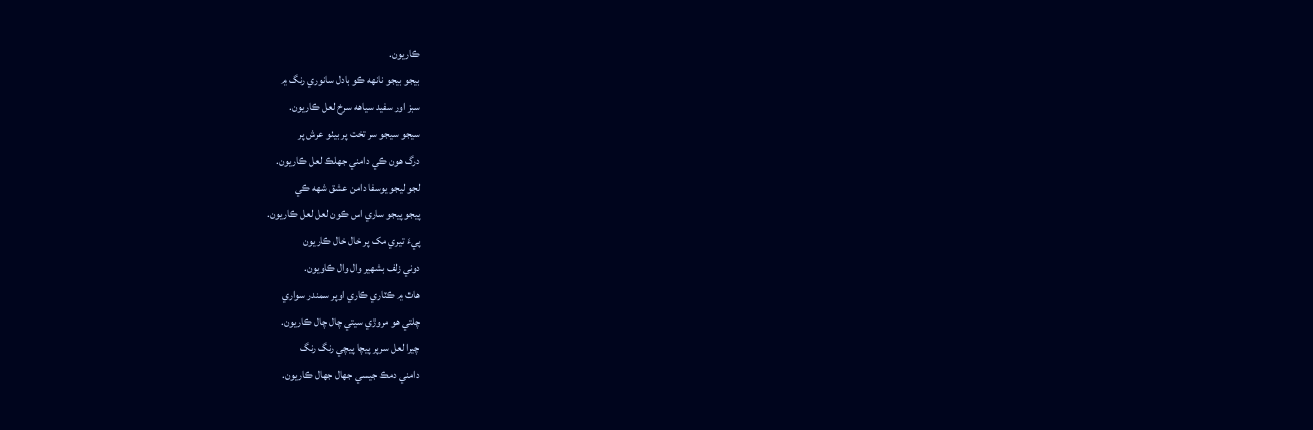ڪاريون.
بيجو بيجو نانهه ڪو بادل سانوري رنگ ۾
سبز اور سفيد سياهه سرخ لعل ڪاريون.
سيجو سيجو سر تخت پر بيٺو عرش پر
درگ هون ڪي دامني جهلڪ لعل ڪاريون.
لجو ليجو يوسفا دامن عشق شهه ڪي
پيجو پيجو ساري اس ڪون لعل لعل ڪاريون.
پيءَ تيري مک پر خال خال ڪاريون
دوني زلف بشهير وال وال ڪاويون.
هاٿ ۾ ڪٽاري ڪاري اوپر سمندر سواري
چلتي هو مروڙي سيتي چال چال ڪاريون.
چيرا لعل سرپر پيچا پيچي رنگ رنگ
دامني دمڪ جيسي جهال جهال ڪاريون.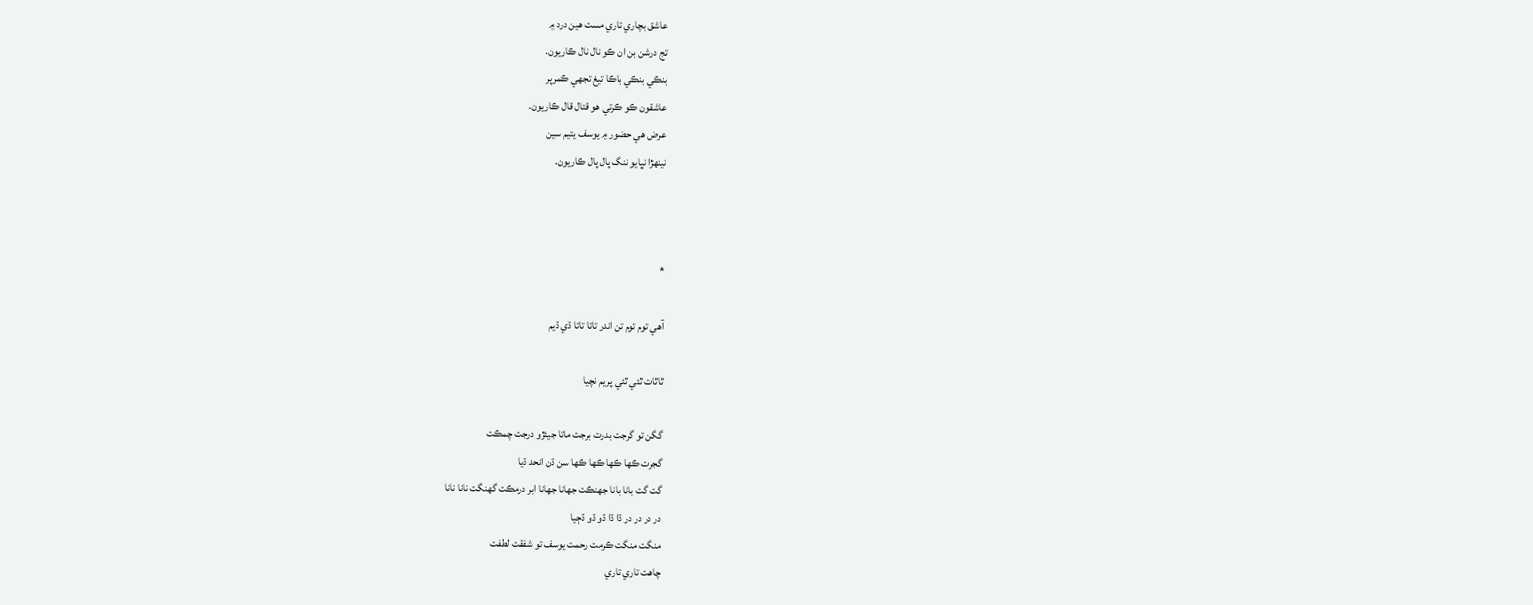عاشق بچاري تاري مست هين درد ۾
تج درشن بن ان ڪو نال نال ڪاريون.
بنڪي بنڪي باڪا تيغ تجهي ڪمرپر
عاشقون ڪو ڪرتي هو قتال قال ڪاريون.
عرض هي حضور ۾ يوسف يتيم سين
نينهڙا نڀايو ننگ پال پال ڪاريون.



*

آهي توم توم تن اندر تاتا تاتا ڌي ڌيم

ٿاٿات ٿئي ٿئي پريم نچيا

گگن تو گرجت بدرت برجت ماتا جيئڙو درجت چمڪت
گجرت ڪها ڪها ڪها ڪها سن ڌن انحد ڌيا
گت گت بانا بانا جهنڪت جهانا جهانا ابر درمڪت گهنگت نانا نانا
در در در در ڌا ڌا ڌو ڌو ڌڄيا
منگت منگت ڪرمت رحمت يوسف تو شفقت لطفت
چاهت تاري تاري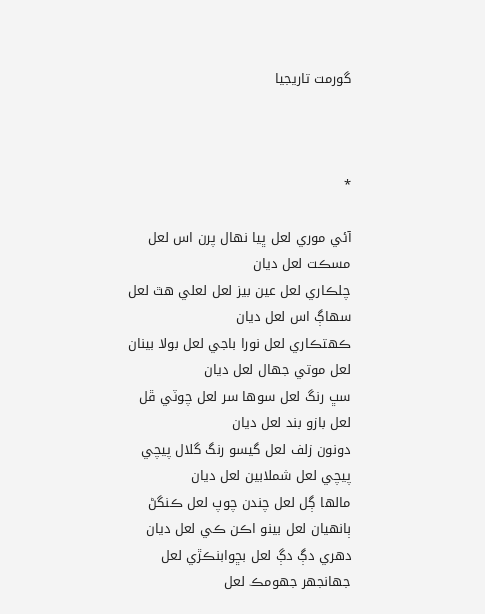گورمت تاريجيا



*

آئي موري لعل ڀيا نهال پرن اس لعل مسڪت لعل ديان
چلڪاري لعل عين بيز لعل لعلي هٿ لعل سهاڳ اس لعل ديان
ڪهتڪاري لعل نورا باجي لعل بولا بينان لعل موتي جهال لعل ديان
سڀ رنگ لعل سوها سر لعل چوٽي ڦل لعل بازو بند لعل ديان
دونون زلف لعل گيسو رنگ گلال پيچي پيچي لعل شملابين لعل ديان
مالها ڳل لعل چندن چوپ لعل ڪنگڻ ٻانهيان لعل بينو اڪن ڪي لعل ديان
دهري دڳ دڳ لعل بڇوابنڪڙي لعل جهانجهر جهومڪ لعل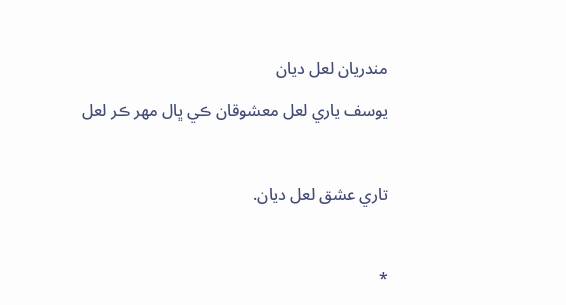مندريان لعل ديان

يوسف ياري لعل معشوقان ڪي ڀال مهر ڪر لعل



تاري عشق لعل ديان.



*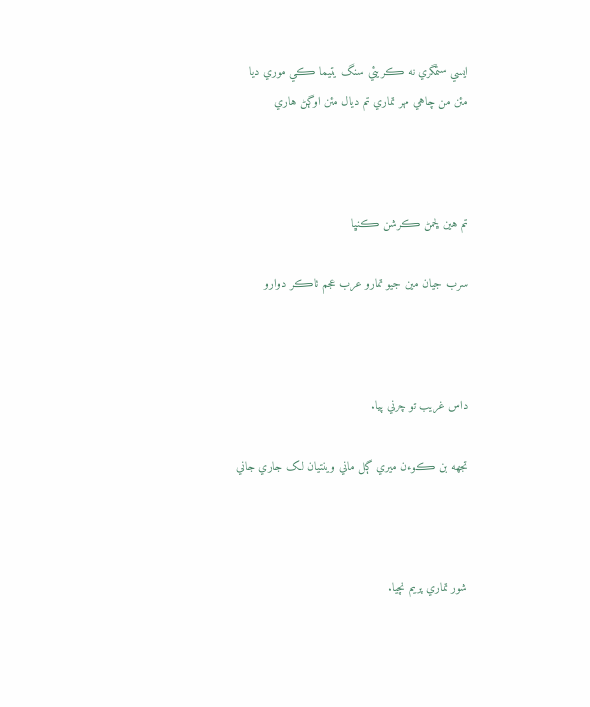ايسي ستمگري نه ڪريئي سنگ يتيما ڪي موري ديا
مئن من چاهي مهر تماري تم ديال مئن اوڳڻ هاري



تم هين لڇمڻ ڪرشن ڪنڀا

سرب جيان مين جيو تمارو عرب عجم ٺاڪر دوارو



داس غريب تو چرني پيا.

تجهه بن ڪوءن ميري ڳل ماني وينتيان لک جاري جاني



شور تماري پريم نچيا.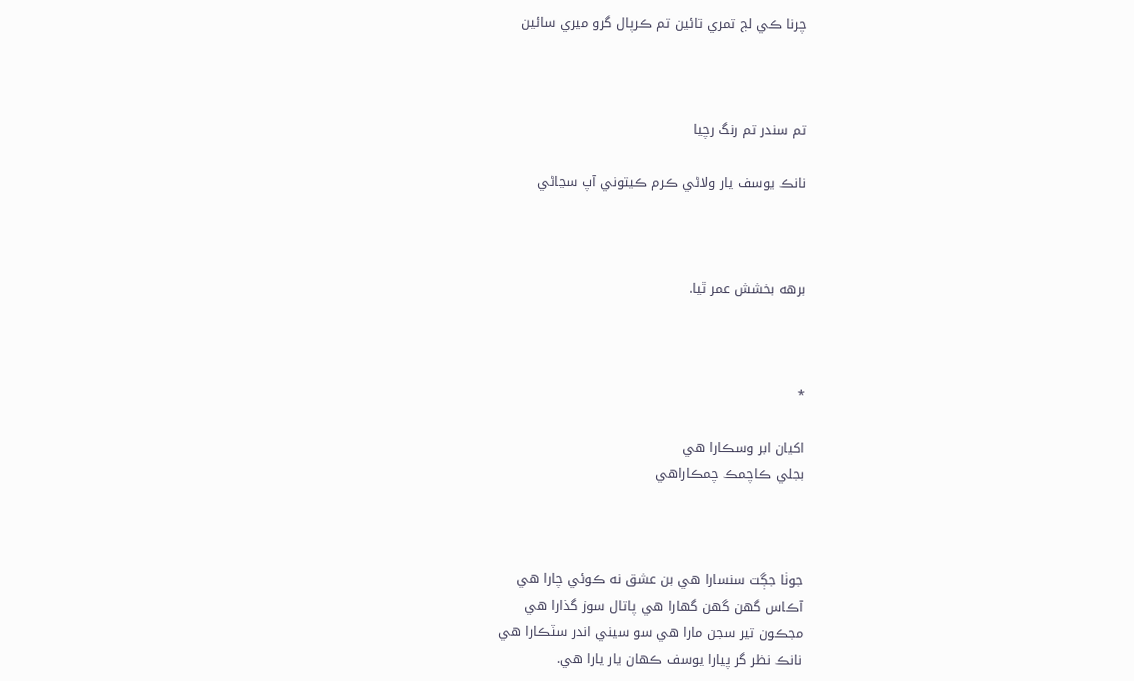چرنا ڪي لڄ تمري تائين تم ڪرپال گرو ميري سائين



تم سندر تم رنگ رچيا

نانڪ يوسف يار ولاڻي ڪرم ڪيتوني آپ سڃاڻي



برهه بخشش عمر ٿيا.



*

اکيان ابر وسڪارا هي
بجلي ڪاچمڪ چمڪاراهي



جوٺا جڳت سنسارا هي بن عشق نه ڪوئي چارا هي
آڪاس گهن گهن گهارا هي پاتال سوز گذارا هي
مجڪون تير سجن مارا هي سو سيني اندر سٽڪارا هي
نانڪ نظر گر پيارا يوسف ڪهان يار يارا هي.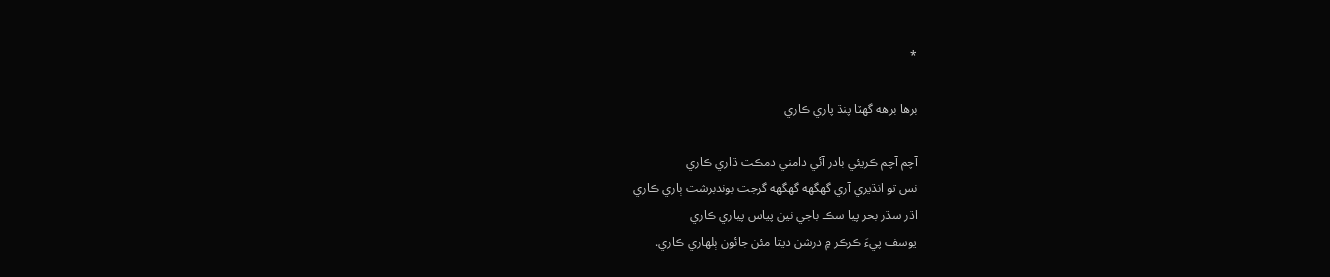*

برها برهه گهٽا پنڌ پاري ڪاري

آچم آچم ڪريئي بادر آئي دامني دمڪت ڌاري ڪاري
نس تو انڌيري آري گهگهه گهگهه گرجت بوندبرشت ٻاري ڪاري
اڌر سڌر بحر پيا سڪ باجي نين پياس پياري ڪاري
يوسف پيءَ ڪرڪر ۾ درشن ديتا مئن جائون ٻلهاري ڪاري.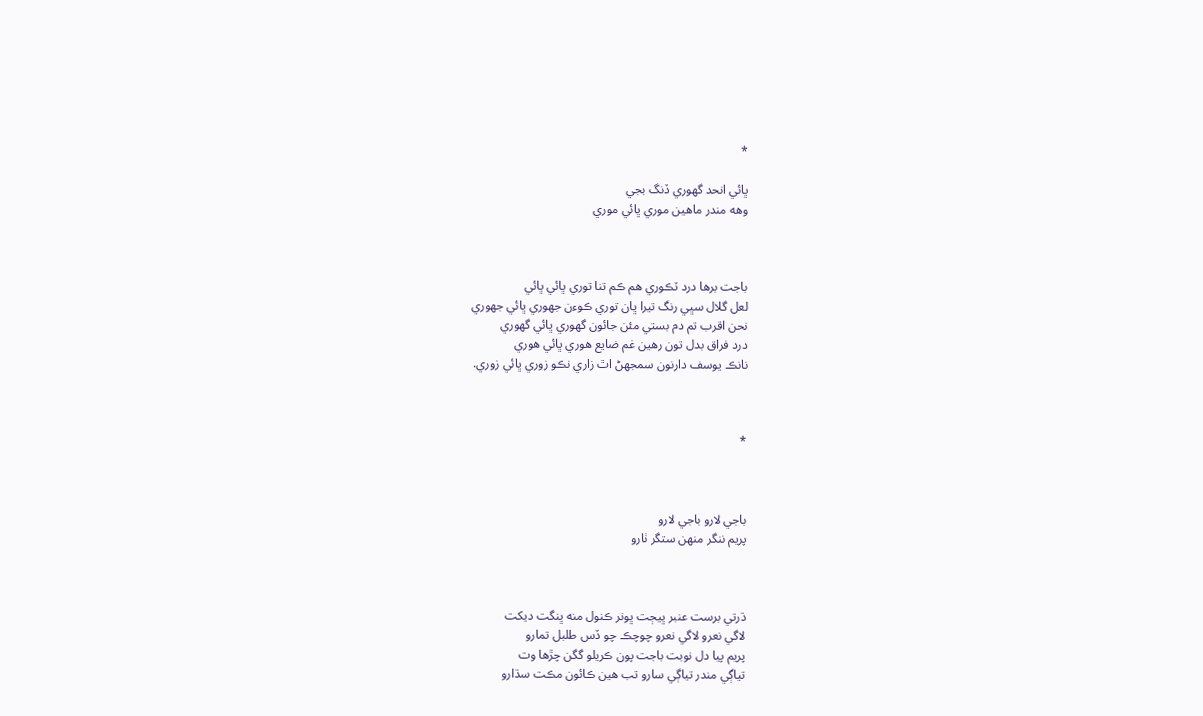*

ڀائي انحد گهوري ڏنگ بجي
وهه مندر ماهين موري ڀائي موري



باجت برها درد ٽڪوري هم ڪم تنا توري ڀائي ڀائي
لعل گلال سڀي رنگ تيرا ڀان توري ڪوءن جهوري ڀائي جهوري
نحن اقرب تم دم بستي مئن جائون گهوري ڀائي گهوري
درد فراق بدل تون رهين غم ضايع هوري ڀائي هوري
نانڪ يوسف دارنون سمجهڻ اٿ زاري نڪو زوري ڀائي زوري.



*



باجي لارو باجي لارو
پريم ننگر منهن ستگر ٺارو



ڌرتي برست عنبر ڀيڄت ڀونر ڪنول منه ڀنگت ديکت
لاگي نعرو لاگي نعرو چوچڪ چو ڏس طلبل تمارو
پريم پيا دل نوبت باجت پون ڪريلو گگن چڙها وت
تياڳي مندر تياڳي سارو تب هين ڪائون مڪت سڌارو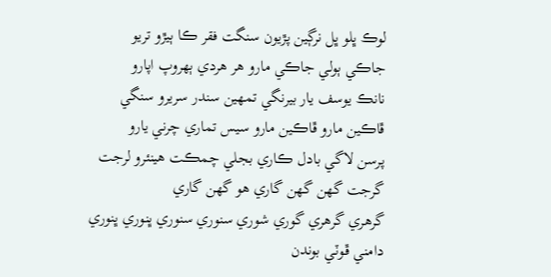لوڪ ڀلو ڀل نرڳين پڙيون سنگت فقر ڪا ٻيڙو تريو
جاڪي ٻولي جاڪي مارو هر هردي ٻهروپ اپارو
نانڪ يوسف يار بيرنگي تمهين سندر سريرو سنگي
ڦاڪين مارو ڦاڪين مارو سيس تماري چرني يارو
پرسن لاگي بادل ڪاري بجلي چمڪت هينئرو لرجت
گرجت گهن گهن گاري هو گهن گاري
گرهري گرهري گوري شوري سنوري سنوري ڀنوري ڀنوري
دامني ڦوٽي بوندن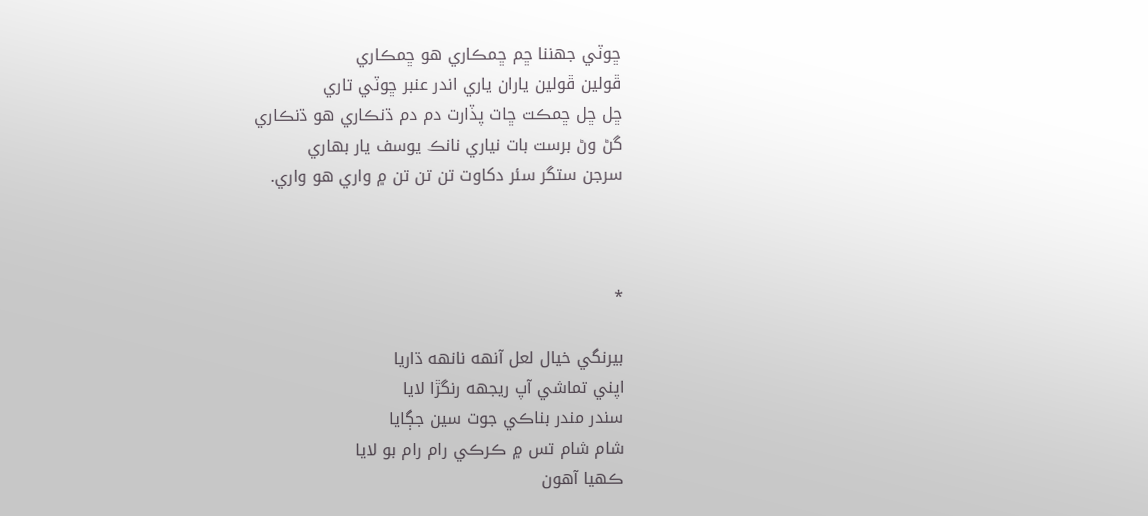ڇوٽي جهننا ڇم ڇمڪاري هو ڇمڪاري
ڦولين ڦولين ياران ياري اندر عنبر ڇوٽي تاري
ڇل ڇل ڇمڪت ڇات پڏارت دم دم ڌنڪاري هو ڌنڪاري
گڻ وڻ برست بات نياري نانڪ يوسف يار بهاري
سرجن ستگر سئر دکاوت تن تن تن ۾ واري هو واري.



*

بيرنگي خيال لعل آنهه نانهه ڌاريا
اپني تماشي آپ ريجهه رنگڙا لايا
سندر مندر بناڪي جوت سين جڳايا
شام شام تس ۾ ڪرڪي رام رام بو لايا
ڪهيا آهون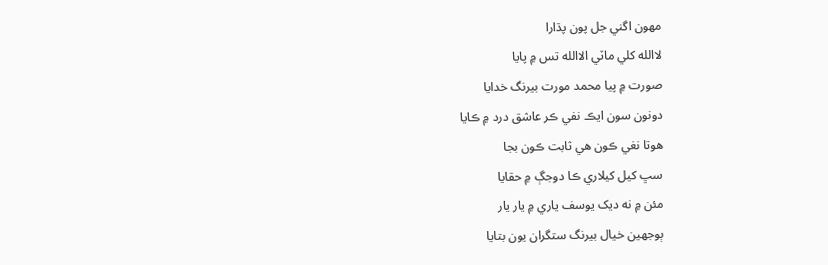مهون اگني جل پون پڌارا
لاالله کلي ماٽي الاالله تس ۾ پايا
صورت ۾ پيا محمد مورت بيرنگ خدايا
دونون سون ايڪ نفي ڪر عاشق درد ۾ ڪايا
هوتا نغي ڪون هي ثابت ڪون بجا
سڀ کيل کيلاري ڪا دوجڳ ۾ حقايا
مئن ۾ نه ديک يوسف ياري ۾ يار يار
ٻوجهين خيال بيرنگ ستگران يون بتايا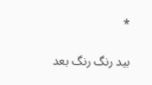*

بيد رنگ رنگ بعد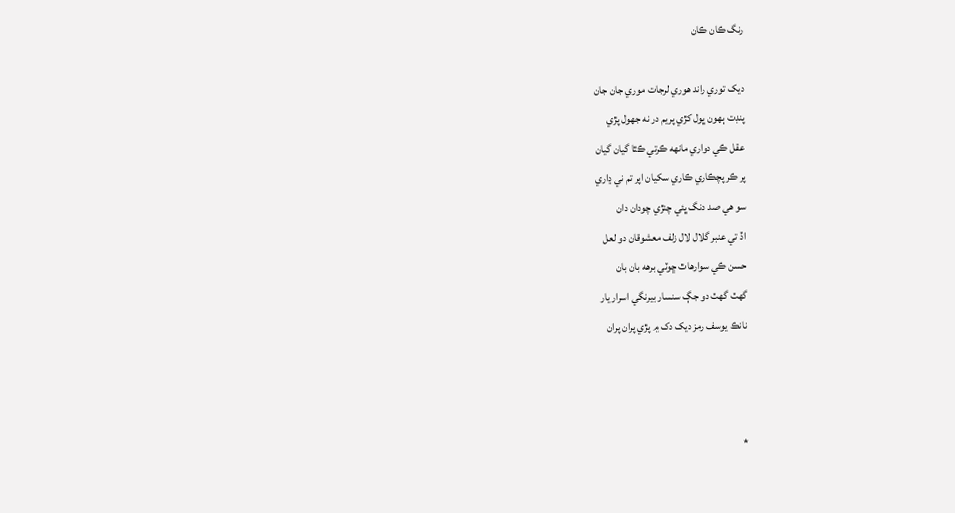رنگ ڪان ڪان

ديک توري راند هوري لرجات موري جان جان
پنڊت ٻهون ڀول کڙي پريم در نه جهول پڙي
عقل ڪي دواري مانهه ڪرتي ڪٿا گيان گيان
پر ڪر پچڪاري ڪاري سکيان اپر تم ني ڍاري
سو هي صد دنگ ڀئي چنڙي چودان دان
اڏ تي عنبر گلال لال زلف معشوقان دو لعل
حسن ڪي سوارهاٿ ڇوٽي برهه بان بان
گهٽ گهٽ دو جڳ سنسار بيرنگي اسرار يار
نانڪ يوسف رمز ديک دک ۾ پڙي پران پران



*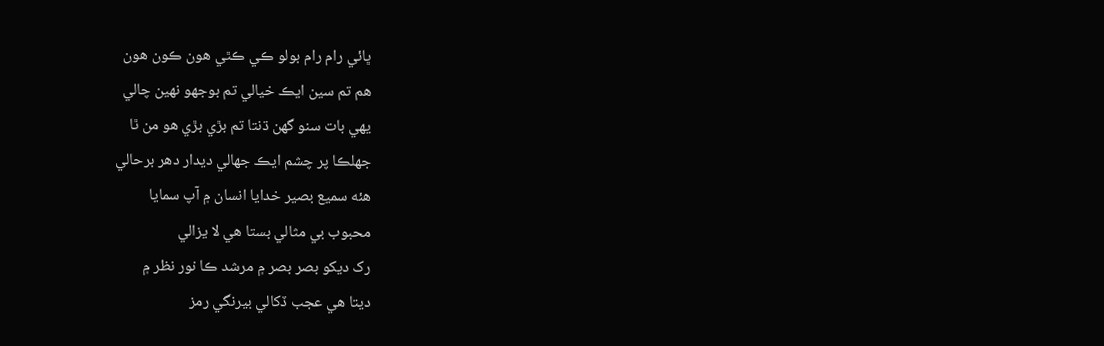ڀائي رام رام بولو ڪي ڪٿي هون ڪون هون
هم تم سين ايڪ خيالي تم بوجهو نهين چالي
يهي بات سنو گهن ڌنتا تم بڙي بڙي هو من ٿا
جهلڪا پر چشم ايڪ جهالي ديدار دهر برحالي
هئه سميع بصير خدايا انسان ۾ آپ سمايا
محبوب بي مثالي بستا هي لا يزالي
رک ديکو بصر بصر ۾ مرشد ڪا نور نظر ۾
ديتا هي عجب ڏکالي بيرنگي رمز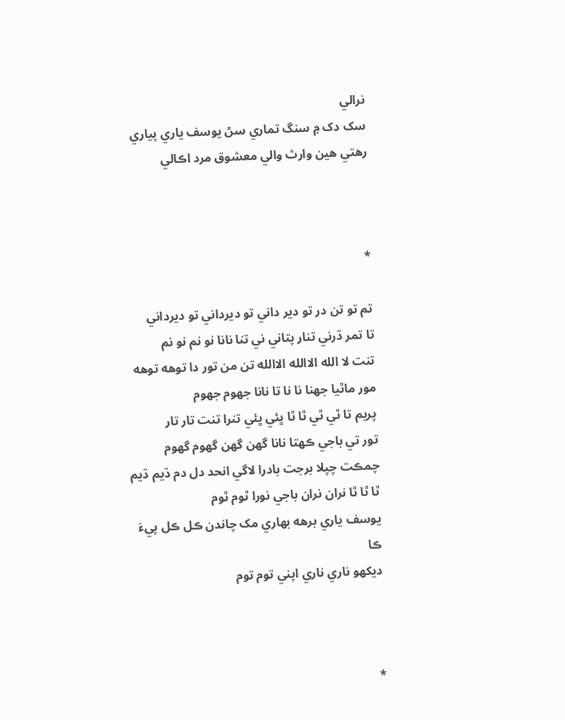نرالي
سک دک ۾ سنگ تماري سڻ يوسف ياري پياري
رهتي هين وارث والي معشوق مرد اڪالي



*

تم تو تن در تو دير داني تو ديرداني تو ديرداني
تا تمر ڌرني تنار پتاني ني تنا نانا نو نم نو نم
تنت لا الله الاالله الاالله تن من تور دا توهه توهه
مور ماٿيا جهنا نا نا تا نانا جهوم جهوم
پريم تا ٿي ٿي ٿا ٿا ڀئي ڀئي تنرا تنت تار تار
تور تي باجي ڪهتا نانا گهن گهن گهوم گهوم
چمڪت چپلا برجت بادرا لاگي انحد دل دم ڌيم ڌيم
ٿا ٿا ٿا نران نران باجي نورا ٿوم ٿوم
يوسف ياري برهه بهاري مک چاندن ڪل ڪل پيءَ ڪا
ديکهو ناري ناري اپني توم توم



*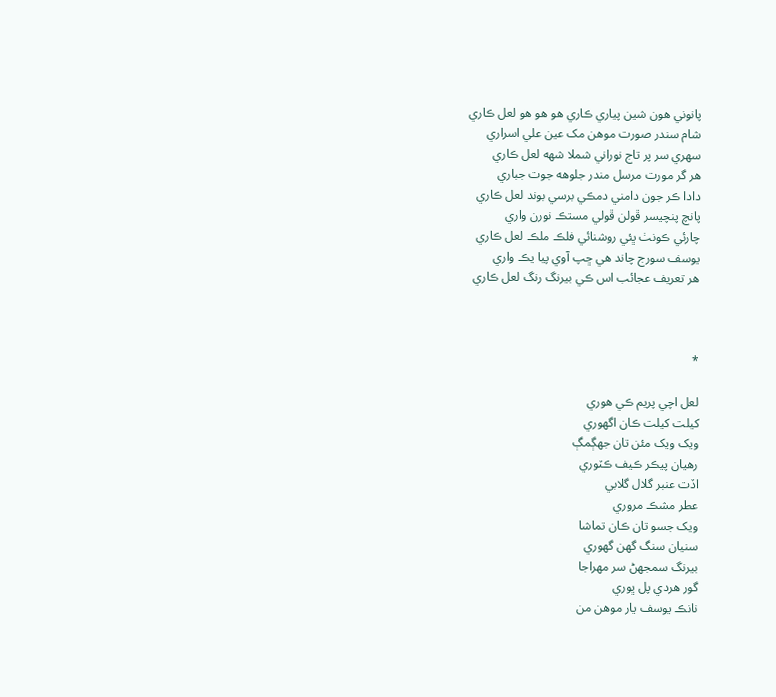پانوني هون شين پياري ڪاري هو هو هو لعل ڪاري
شام سندر صورت موهن مک عين علي اسراري
سهري سر پر تاج نوراني شملا شهه لعل ڪاري
هر گر مورت مرسل مندر جلوهه جوت جباري
دادا ڪر جون دامني دمڪي برسي بوند لعل ڪاري
پانچ پنچيسر ڦولن ڦولي مستڪ نورن واري
چارئي ڪونٺ ڀئي روشنائي فلڪ ملڪ لعل ڪاري
يوسف سورج چاند هي ڇپ آوي پيا يڪ واري
هر تعريف عجائب اس ڪي بيرنگ رنگ لعل ڪاري



*

لعل اچي پريم ڪي هوري
کيلت کيلت ڪان اگهوري
ويک ويک مئن تان جهڳمڳ
رهيان پيڪر ڪيف ڪٽوري
اڏت عنبر گلال گلابي
عطر مشڪ مروري
ويک جسو تان ڪان تماشا
سنيان سنگ گهن گهوري
بيرنگ سمجهڻ سر مهراجا
گور هردي پل ڀوري
نانڪ يوسف يار موهن من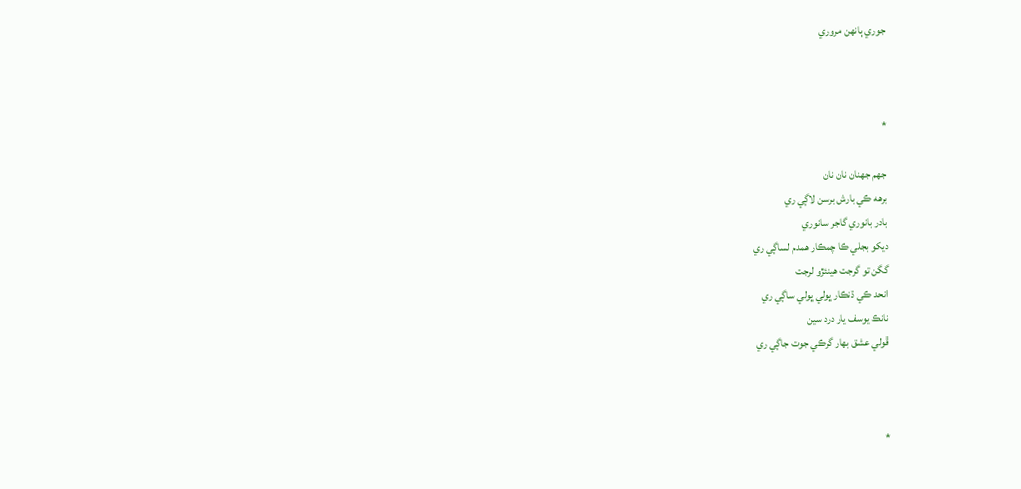جوري ٻانهن مروري



*

جهم جهنان نان نان
برهه ڪي بارش برسن لاڳي ري
بادر بانوري گاجر سانوري
ديکو بجلي ڪا چمڪار همدم لساڳي ري
گگن تو گرجت هينئڙو لرجت
انحد ڪي ڌنڪار ڀولي ڀولي ساڳي ري
نانڪ يوسف يار درد سين
ڦولي عشق بهار گرڪي جوت جاڳي ري



*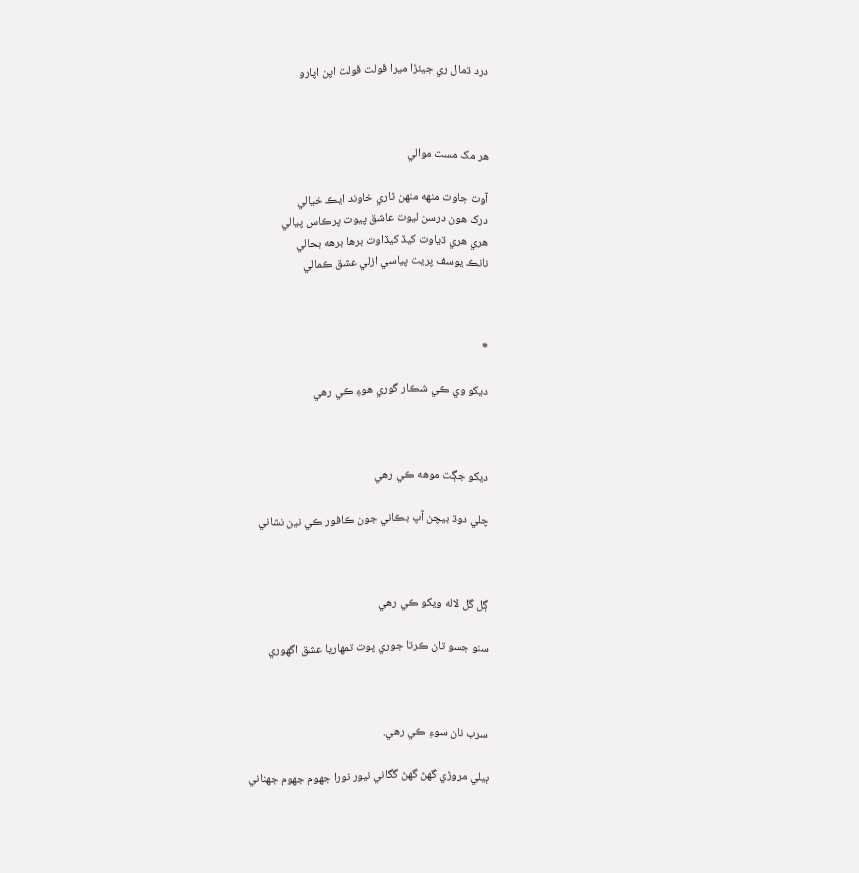درد ڌمال ري جيئڙا ميرا ڦولت ڦولت اپن اپارو



هر مک مست موالي

آوت جاوت منهه منهن ٿاري خاوند ايڪ خيالي
درک هون درسن ليوت عاشق پيوت پرڪاس پيالي
هري هري ڌياوت کيڏ کيڏاوت برها برهه بحالي
نانڪ يوسف پريت پياسي ازلي عشق ڪمالي



*

ديکو وي ڪي شڪار گوري هوءِ ڪي رهي



ديکو جڳت موهه ڪي رهي

چلي دوڌ بيچن آپ بڪاني جون ڪافور ڪي نين نشاني



ڳل گل لاله ويکو ڪي رهي

سنو جسو تان ڪرتا جوري پوت تمهاريا عشق اگهوري



سرب نان سوءِ ڪي رهي.

ٻيلي مروڙي گهڻ گهڻ گگاني نيور نورا جهوم جهوم جهناني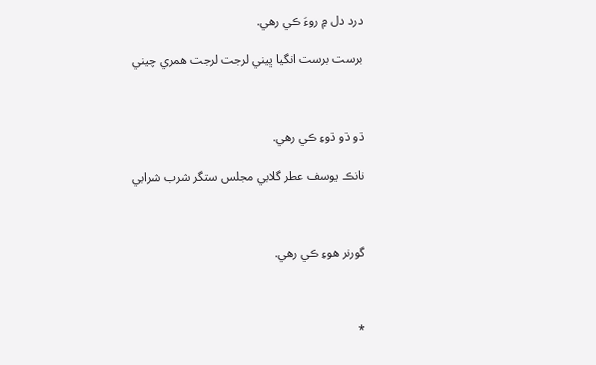درد دل ۾ روءَ ڪي رهي.

برست برست انگيا ڀيني لرجت لرجت همري چيني



ڌو ڌو ڌوءِ ڪي رهي.

نانڪ يوسف عطر گلابي مجلس ستگر شرب شرابي



گورنر هوءِ ڪي رهي.



*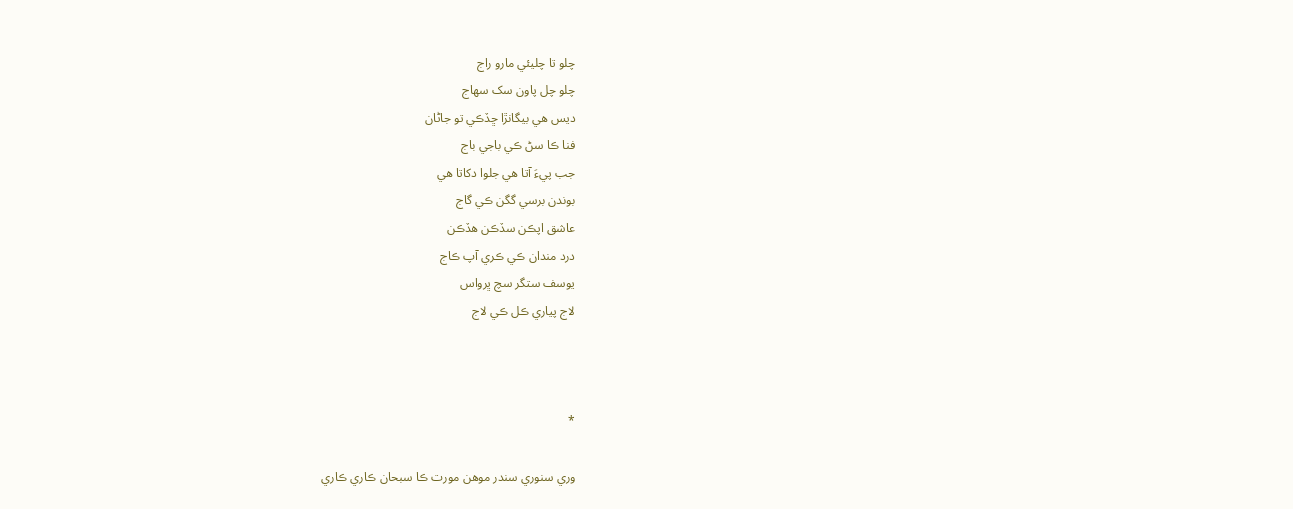چلو تا چليئي مارو راج
چلو چل پاون سک سهاج
ديس هي بيگانڙا ڇڏڪي تو جاڻان
فنا ڪا سڻ ڪي باجي باج
جب پيءَ آتا هي جلوا دکاتا هي
بوندن برسي گگن ڪي گاج
عاشق اپڪن سڏڪن هڏڪن
درد مندان ڪي ڪري آپ ڪاج
يوسف ستگر سچ ڀرواس
لاج پياري ڪل ڪي لاج



*

وري سنوري سندر موهن مورت ڪا سبحان ڪاري ڪاري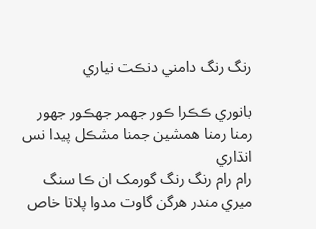رنگ رنگ دامني دنڪت نياري

بانوري ڪڪرا ڪور جهمر جهڪور جهور
رمنا رمنا همشين جمنا مشڪل پيدا نس انڌاري
رام رام رنگ رنگ گورمک ان ڪا سنگ
ميري مندر هرگن گاوت مدوا پلاتا خاص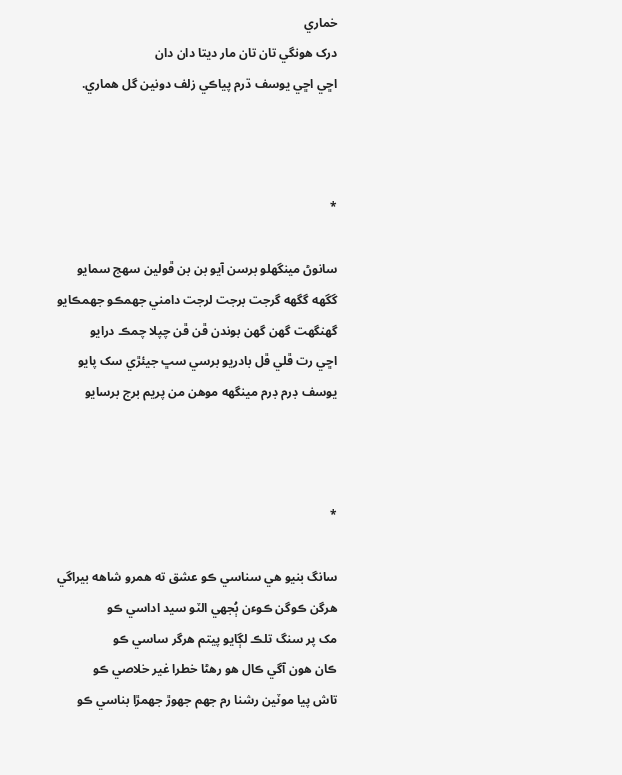خماري
درک هونگي تان تان مار ديتا دان دان
اڇي اڇي يوسف ڌرم پياڪي زلف دونين گل هماري.



*

سانوڻ مينگهلو برسن آيو بن بن ڦولين سهج سمايو
گگهه گگهه گرجت برجت لرجت دامني جهمڪو جهمڪايو
گهنگهت گهن گهن بوندن ڦن ڦن چپلا چمڪ درايو
اڇي رت ڦلي ڦل بادريو برسي سڀ جيئڙي سک پايو
يوسف ڊرم ڊرم مينگهه موهن من پريم برج برسايو



*

سانگ بنيو هي سناسي ڪو عشق ته همرو شاهه بيراگي
هرگن ڪوگن ڪوءن ٻُجهي الٽو سيد اداسي ڪو
مک پر سنگ تلڪ لڳايو پيتم هرگر ساسي ڪو
ڪان هون آگي ڪال هو رهڻا خطرا غير خلاصي ڪو
تاش پيا موٽين رشنا رم جهم جهوڙ جهمڙا بناسي ڪو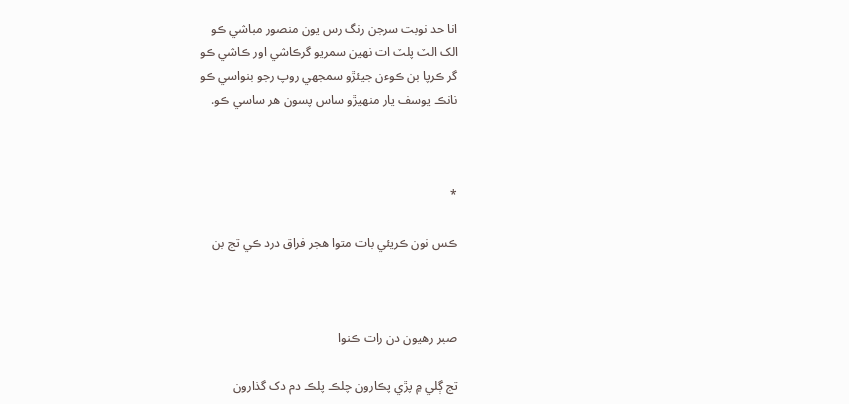انا حد نوبت سرجن رنگ رس يون منصور مباشي ڪو
الک الٽ پلٽ ات نهين سمريو گرڪاشي اور ڪاشي ڪو
گر ڪرپا بن ڪوءن جيئڙو سمجهي روپ رجو بنواسي ڪو
نانڪ يوسف يار منهيڙو ساس پسون هر ساسي ڪو.



*

ڪس نون ڪريئي بات متوا هجر فراق درد ڪي تج بن



صبر رهيون دن رات ڪنوا

تج ڳلي ۾ پڙي پڪارون چلڪ پلڪ دم دک گذارون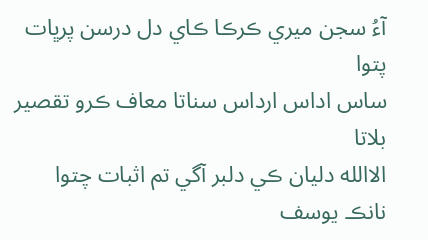آءُ سجن ميري ڪرڪا ڪاي دل درسن پرڀات پتوا
ساس اداس ارداس سناتا معاف ڪرو تقصير بلاتا
الاالله دليان ڪي دلبر آگي تم اثبات چتوا
نانڪ يوسف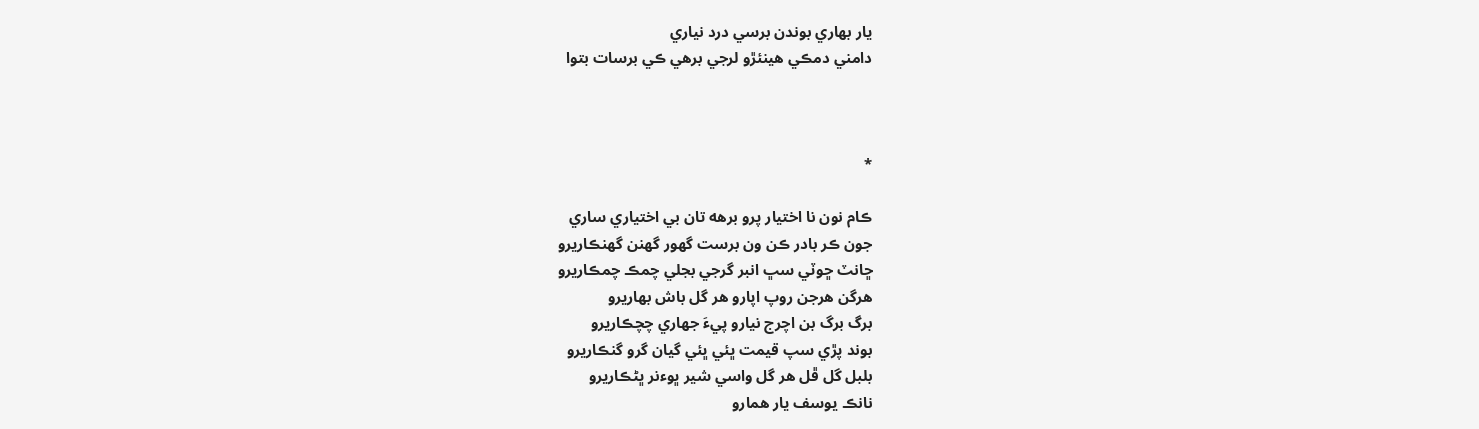يار بهاري بوندن برسي درد نياري
دامني دمڪي هينئڙو لرجي برهي ڪي برسات بتوا



*

ڪام نون نا اختيار پرو برهه تان بي اختياري ساري
جون ڪر بادر ڪن ون برست گهور گهنن گهنڪاريرو
ڇانٽ ڇوٽي سڀ انبر گرجي بجلي چمڪ چمڪاريرو
هرگن هرجن روپ اپارو هر گل باش بهاريرو
برگ برگ بن اچرج نيارو پيءَ جهاري چچڪاريرو
بوند پڙي سپ قيمت ڀئي ڀئي گيان گرو گنڪاريرو
بلبل گل ڦل هر گل واسي شير ڀوءنر ڀڻڪاريرو
نانڪ يوسف يار همارو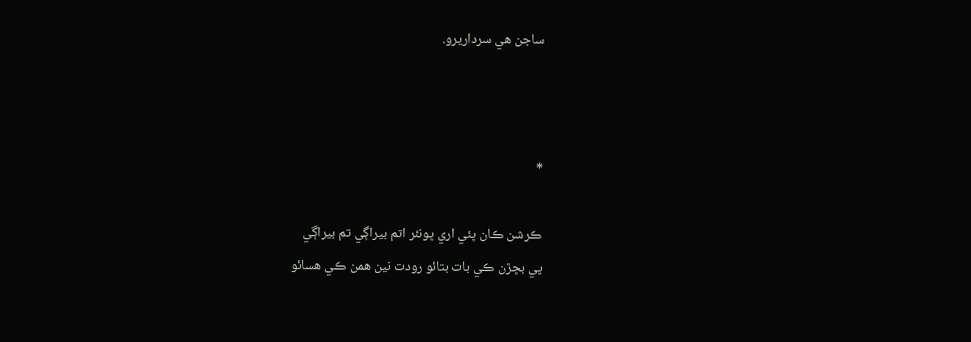ساجن هي سرداريرو.



*

ڪرشن ڪان ڀئي اري ڀونئر اتم بيراڳي تم بيراڳي
پي بڇڙن ڪي بات بتائو رودت نين همن ڪي هسائو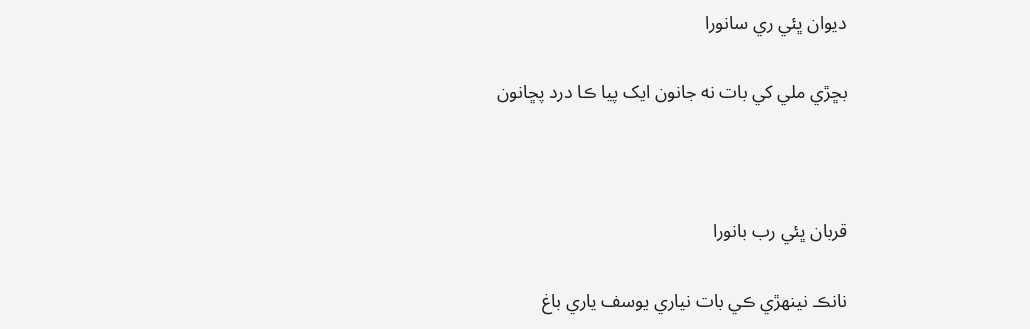ديوان ڀئي ري سانورا

بڇڙي ملي کي بات نه جانون ايک پيا ڪا درد پڇانون



قربان ڀئي رب بانورا

نانڪ نينهڙي ڪي بات نياري يوسف ياري باغ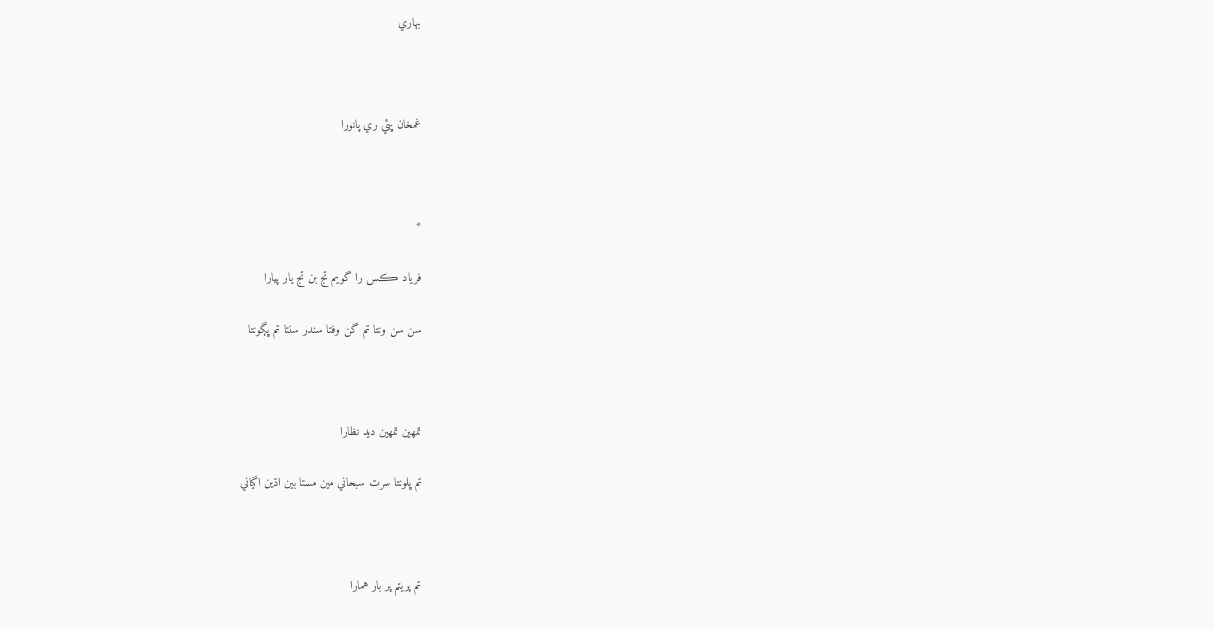بهاري



غمخان ڀئي ري پانورا



*

فرياد ڪس را گويم تج بن تج يار پيارا

سن سن ونتا تم گن وفتا سندر سنتا تم ڀڳونتا



تمهين تمهين ديد نظارا

تم ڀلونتا سرت سبحاني مين مستا بين اڌين اگياني



تم پريتم پر بار همارا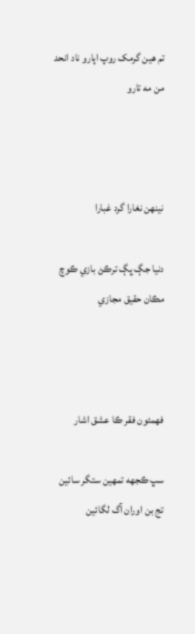تم هين گرمک روپ اپارو ناد انحد من مه تارو



نينهن نغارا گرد غبارا

دنيا جڳ ڀڳ ترڪڻ بازي ڪوچ مڪان حقيق مجازي



فهمئون فقر ڪا عشق اشار

سڀ ڪجهه تمهين ستگر سائين تج بن اوران آگ لگائين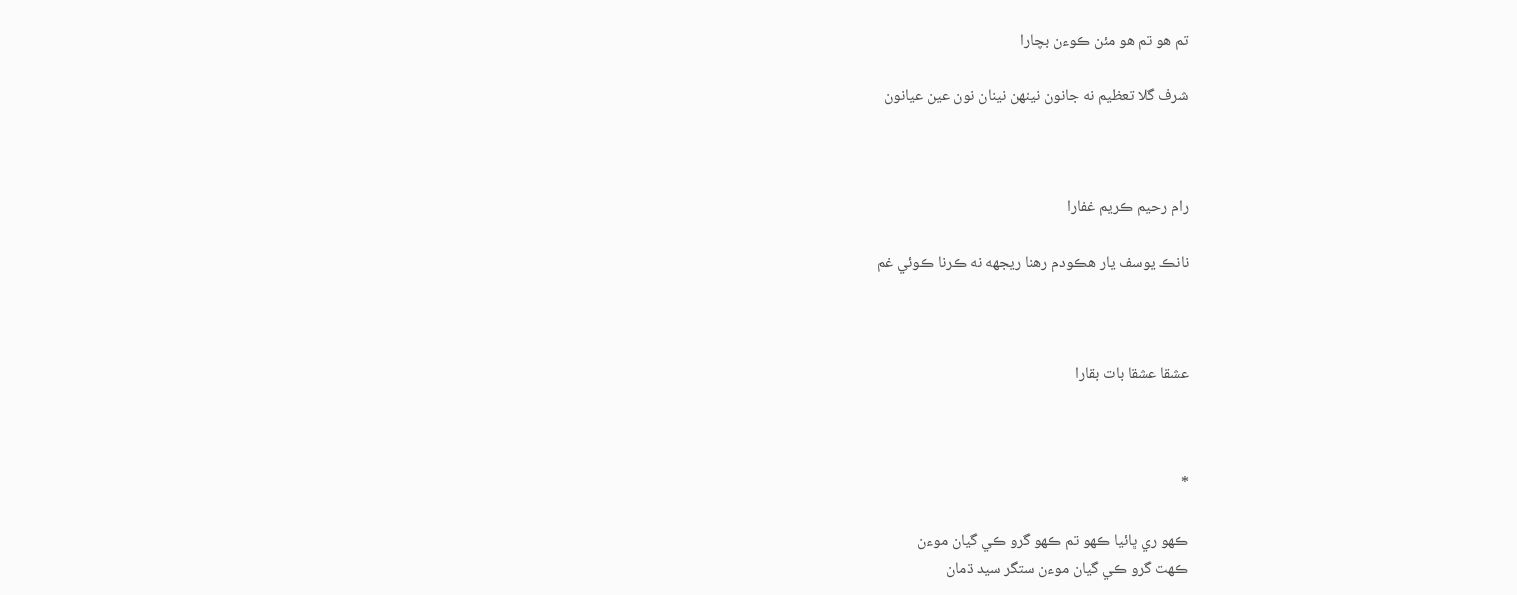تم هو تم هو مئن ڪوءن بچارا

شرف گلا تعظيم نه جانون نينهن نينان نون عين عيانون



رام رحيم ڪريم غفارا

نانڪ يوسف يار هڪودم رهنا ريجهه نه ڪرنا ڪوئي غم



عشقا عشقا بات بقارا



*

ڪهو ري ڀائيا ڪهو تم ڪهو گرو ڪي گيان موءن
ڪهت گرو ڪي گيان موءن ستگر سيد ڌمان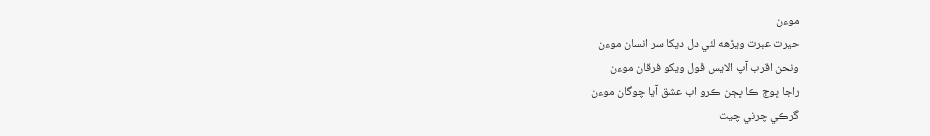موءن
حيرت عبرت ويڙهه لئي دل ديکا سر انسان موءن
ونحن اقرب آپ الايس ڦول ويکو فرقان موءن
راجا ڀوڄ ڪا ڀڄن ڪرو اب عشق آيا چوگان موءن
گرڪي چرني چيت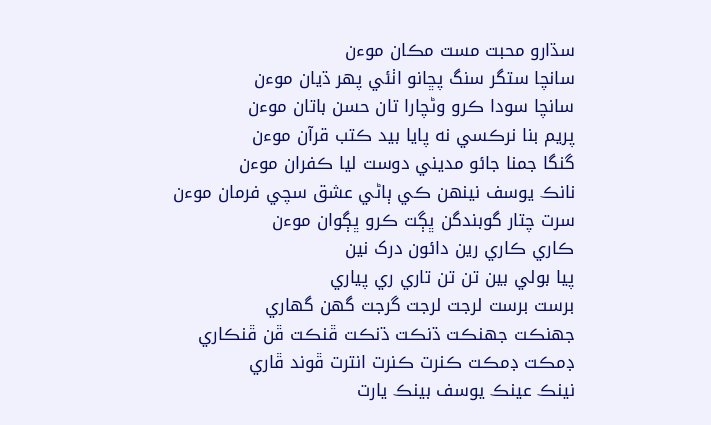سڌارو محبت مست مڪان موءن
سانچا ستگر سنگ پڇانو اٺئي پهر ڌيان موءن
سانچا سودا ڪرو وڻچارا تان حسن باتان موءن
پريم بنا نرڪسي نه پايا بيد ڪتب قرآن موءن
گنگا جمنا جائو مديني دوست ليا ڪفران موءن
نانڪ يوسف نينهن ڪي ٻاڻي عشق سچي فرمان موءن
سرت چتار گوبندگن ڀڳت ڪرو ڀڳوان موءن
ڪاري ڪاري رين دائون درک نين
پيا بولي بين تن تن تاري ري پياري
برست برست لرجت لرجت گرجت گهن گهاري
جهنڪت جهنڪت ڌنڪت ڌنڪت ڦنڪت ڦن ڦنڪاري
ڊمڪت ڊمڪت ڪنرت ڪنرت انترت ڦوند ڦاري
نينڪ عينڪ يوسف بينڪ يارت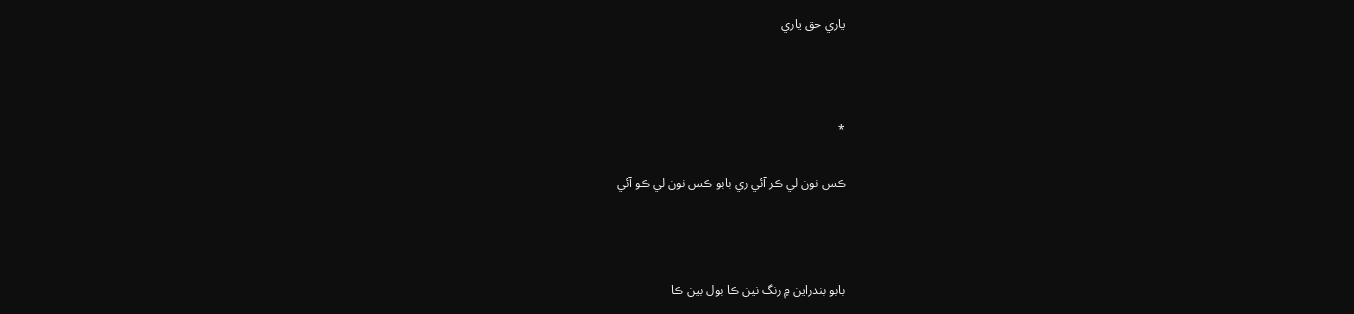ياري حق ياري



*

ڪس نون لي ڪر آئي ري بابو ڪس نون لي ڪو آئي



بابو بندراين ۾ رنگ نين ڪا بول بين ڪا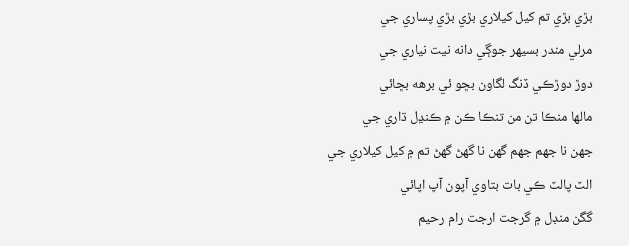بڙي بڙي تم کيل کيلاري بڙي بڙي پساري جي
مرلي مندر بسيهر جوڳي دانه نيت نياري جي
دوڙ دوڙڪي ڏنگ لگاون بڇو ئي برهه بڇائي
مالها منڪا تن من تنڪا ڪن ۾ ڪنڍل ڌاري جي
جهن نا جهم جهم گهن نا گهڻ گهڻ تم ۾ کيل کيلاري جي
الٽ پالٽ ڪي بات بتاوي آپون آپ اپائي
گگن منڊل ۾ گرجت ارجت رام رحيم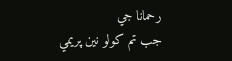رحمانا جي
جب تم کولو نين پريمي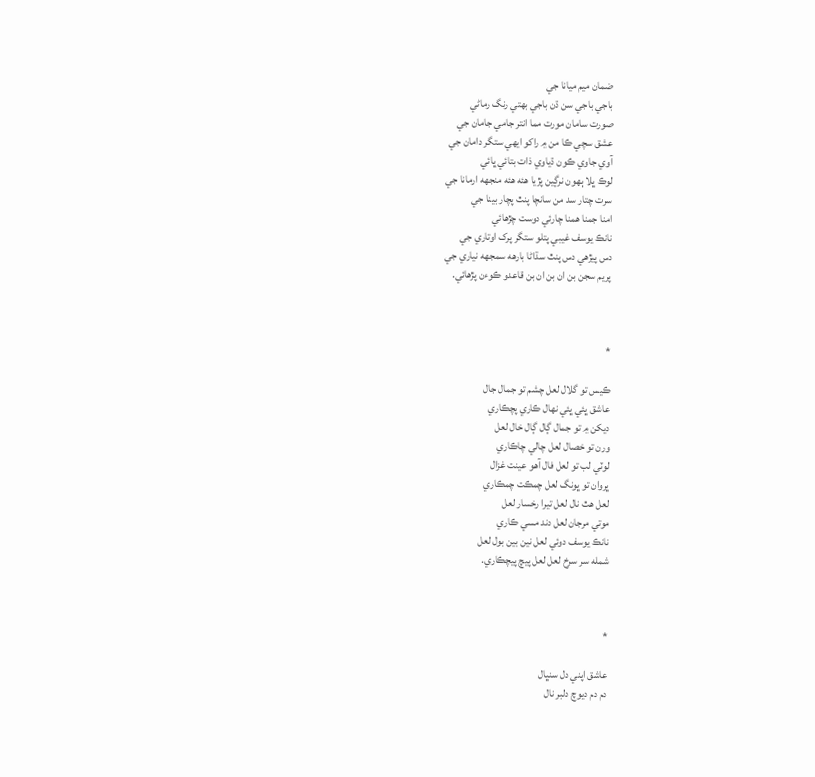ضمان ميم ميانا جي
باجي باجي سن ڌن باجي بهتي رنگ رماڻي
صورت سامان مورت مما انتر جامي جامان جي
عشق سچي ڪا من ۾ راکو ايهي ستگر دامان جي
آوي جاوي ڪون ڌياوي ذات بتائي ڀائي
لوڪ ڀلا ٻهون نرڳين پڙيا هئه هئه منجهه ارمانا جي
سرت چتار سد من سانچا پنٿ پچار بينا جي
امنا جمنا همنا چارئي دوست چڙهائي
نانڪ يوسف غيبي پتلو ستگر پرک اوتاري جي
دس پيڙهي دس پنٿ سڌاڻا بارهه سمجهه نياري جي
پريم سجن بن ان بن ان بن قاعدو ڪوءن پڙهائي.



*

ڪيس تو گلال لعل چشم تو جمال جال
عاشق ڀئي ڀئي نهال ڪاري پچڪاري
ديکن ۾ تو جمال ڳال ڳال خال لعل
ورن تو خصال لعل چالي چاڪاري
لوٽي لب تو لعل فال آهو عينت غزال
ڀروان تو ڀونگ لعل چمڪت چمڪاري
لعل هٿ نال لعل تيرا رخسار لعل
موتي مرجان لعل دند مسي ڪاري
نانڪ يوسف دوئي لعل نين بين بول لعل
شمله سر سرخ لعل لعل پيچ پيچڪاري.



*

عاشق اپني دل سنڀال
دم دم ديوچ دلبر نال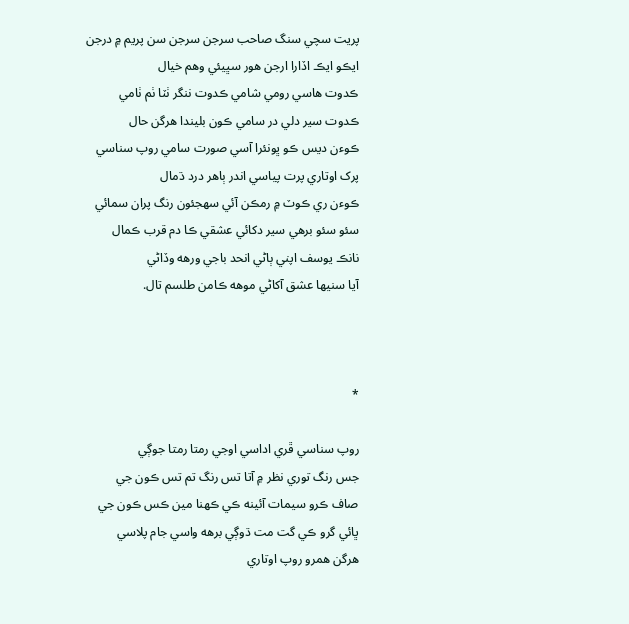پريت سچي سنگ صاحب سرجن سرجن سن پريم ۾ درجن
ايڪو ايڪ اڏارا ارجن هور سڀيئي وهم خيال
ڪدوت هاسي رومي شامي ڪدوت ننگر ٺٽا ٺم ٺامي
ڪدوت سير دلي در سامي ڪون بليندا هرگن حال
ڪوءن ديس ڪو ڀونئرا آسي صورت سامي روپ سناسي
پرک اوتاري پرت پياسي اندر ٻاهر درد ڌمال
ڪوءن ري ڪوٽ ۾ رمڪن آئي سهجئون رنگ پران سمائي
سئو سئو برهي سير دکائي عشقي ڪا دم قرب ڪمال
نانڪ يوسف اپني ٻاڻي انحد باجي ورهه وڏاڻي
آيا سنيها عشق آکاڻي موهه ڪامن طلسم تال.



*

روپ سناسي ڦري اداسي اوجي رمتا رمتا جوڳي
جس رنگ توري نظر ۾ آتا تس رنگ تم تس ڪون جي
صاف ڪرو سيمات آئينه ڪي ڪهنا مين ڪس ڪون جي
ڀائي گرو ڪي گت مت ڌوڳي برهه واسي جام پلاسي
هرگن همرو روپ اوتاري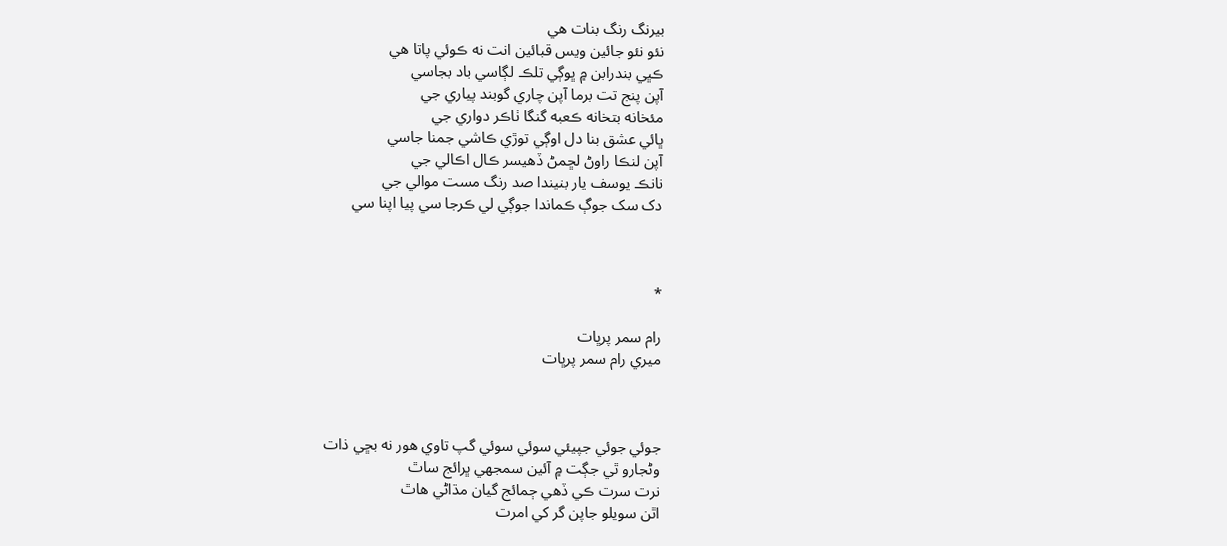بيرنگ رنگ بنات هي
نئو نئو جائين ويس قبائين انت نه ڪوئي پاتا هي
ڪڀي بندرابن ۾ ڀوڳي تلڪ لڳاسي باد بجاسي
آپن پنج تت برما آپن چاري گوبند پياري جي
مئخانه بتخانه ڪعبه گنگا ٺاڪر دواري جي
ڀائي عشق بنا دل اوڳي توڙي ڪاشي جمنا جاسي
آپن لنڪا راوڻ لڇمڻ ڏهيسر ڪال اڪالي جي
نانڪ يوسف يار بنيندا صد رنگ مست موالي جي
دک سک جوڳ ڪماندا جوڳي لي ڪرجا سي پيا اپنا سي



*

رام سمر پرڀات
ميري رام سمر پرڀات



جوئي جوئي جپيئي سوئي سوئي گپ تاوي هور نه بڇي ذات
وڻجارو ٿي جڳت ۾ آئين سمجهي ڀرائج ساٿ
نرت سرت ڪي ڏهي ڄمائج گيان مڌاڻي هاٿ
اٿن سويلو جاپن گر کي امرت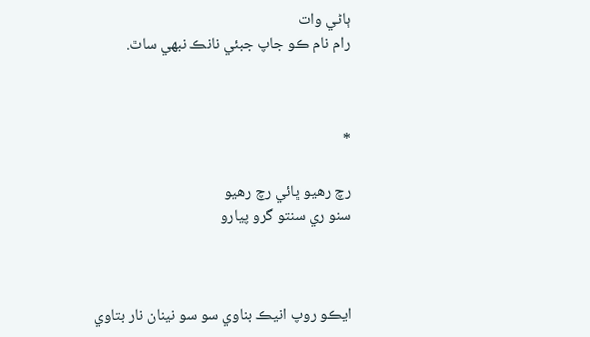ٻاڻي وات
رام نام ڪو جاپ جبئي نانڪ نبهي ساٿ.



*

رچ رهيو ڀائي رچ رهيو
سنو ري سنتو گرو پيارو



ايڪو روپ انيڪ بناوي سو سو نينان نار بتاوي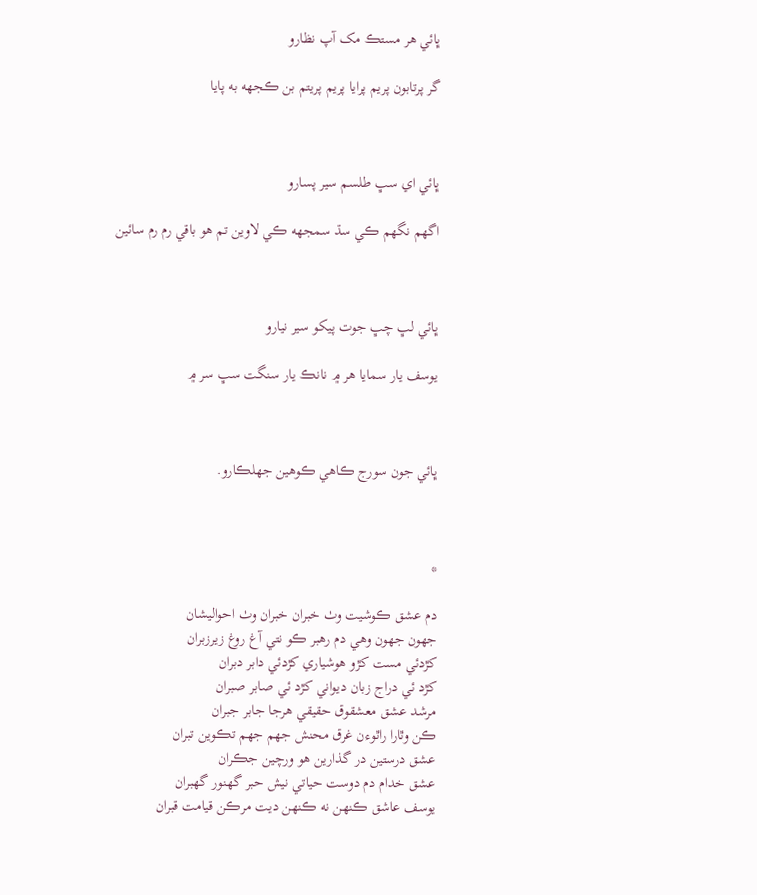ڀائي هر مستڪ مک آپ نظارو

گر پرتابون پريم پرايا پريم پريتم بن ڪجهه به پايا



ڀائي اي سڀ طلسم سير پسارو

اگهم نگهم ڪي سڌ سمجهه ڪي لاوين تم هو باقي رم رم سائين



ڀائي لڀ چڀ جوت پيکو سير نيارو

يوسف يار سمايا هر ۾ نانڪ يار سنگت سڀ سر ۾



ڀائي جون سورج ڪاهي ڪوهين جهلڪارو.



*

دم عشق ڪوشيت وٺ خبران خبران وٺ احواليشان
جهون جهون وهي دم رهبر ڪو نتي آغ روغ زيرزبران
کڙدئي مست کڙو هوشياري کڙدئي دابر دبران
کڙد ئي دراج زبان ديواني کڙد ئي صابر صبران
مرشد عشق معشقوق حقيقي هرجا جابر جبران
ڪن وٿارا راٿوءن غرق محنش جهم جهم تڪوين تبران
عشق درستين در گذارين هو ورچين جڪران
عشق خدام دم دوست حياتي نيش حبر گهنور گهبران
يوسف عاشق ڪنهن نه ڪنهن ديت مرڪن قيامت قبران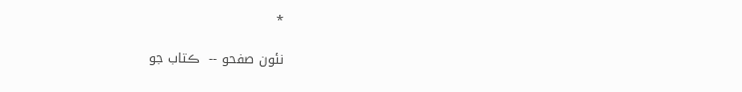*

نئون صفحو --  ڪتاب جو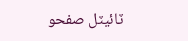ٽائيٽل صفحو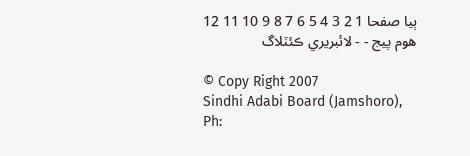ٻيا صفحا 1 2 3 4 5 6 7 8 9 10 11 12
هوم پيج - - لائبريري ڪئٽلاگ

© Copy Right 2007
Sindhi Adabi Board (Jamshoro),
Ph: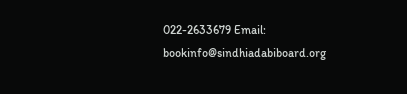022-2633679 Email: bookinfo@sindhiadabiboard.org